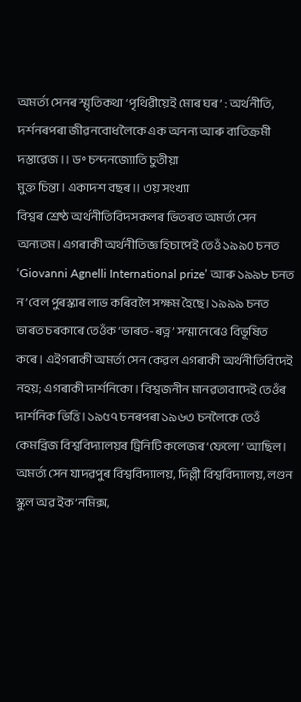অমৰ্ত্য সেনৰ স্মৃতিকথা ‘পৃথিৱীয়েই মোৰ ঘৰ’ : অৰ্থনীতি, দৰ্শনৰপৰা জীৱনবোধলৈকে এক অনন্য আৰু ব্যতিক্ৰমী দস্তাৱেজ ।। ড॰ চন্দনজ্যোতি চুতীয়া
মুক্ত চিন্তা। একাদশ বছৰ।। ৩য় সংখ্যা
বিশ্বৰ শ্ৰেষ্ঠ অৰ্থনীতিবিদসকলৰ ভিতৰত অমৰ্ত্য সেন অন্যতম। এগৰাকী অৰ্থনীতিজ্ঞ হিচাপেই তেওঁ ১৯৯০ চনত ‘Giovanni Agnelli International prize’ আৰু ১৯৯৮ চনত ন’বেল পুৰস্কাৰ লাভ কৰিবলৈ সক্ষম হৈছে। ১৯৯৯ চনত ভাৰত চৰকাৰে তেওঁক ‘ভাৰত-ৰত্ন’ সন্মানেৰেও বিভূষিত কৰে। এইগৰাকী অমৰ্ত্য সেন কেৱল এগৰাকী অৰ্থনীতিবিদেই নহয়; এগৰাকী দাৰ্শনিকো। বিশ্বজনীন মানৱতাবাদেই তেওঁৰ দাৰ্শনিক ভিত্তি। ১৯৫৭ চনৰপৰা ১৯৬৩ চনলৈকে তেওঁ কেমব্ৰিজ বিশ্ববিদ্যালয়ৰ ট্ৰিনিটি কলেজৰ ‘ফেলো’ আছিল। অমৰ্ত্য সেন যাদৱপুৰ বিশ্ববিদ্যালয়, দিল্লী বিশ্ববিদ্যালয়, লণ্ডন স্কুল অৱ ইক’নমিক্স,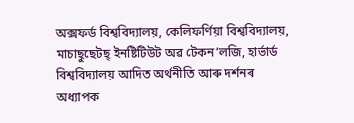অক্সফৰ্ড বিশ্ববিদ্যালয়, কেলিফৰ্ণিয়া বিশ্ববিদ্যালয়, মাচাছুছেটছ্ ইনষ্টিটিউট অৱ টেকন’লজি, হাৰ্ভাৰ্ড বিশ্ববিদ্যালয় আদিত অৰ্থনীতি আৰু দৰ্শনৰ অধ্যাপক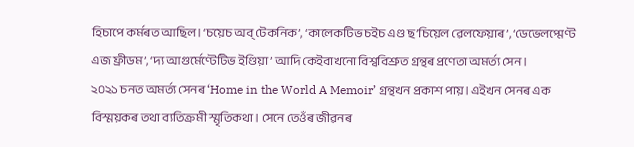হিচাপে কৰ্মৰত আছিল। ‘চয়েচ অব্ টেকনিক’, ‘কালেকটিভ চইচ এণ্ড ছ’চিয়েল ৱেলফেয়াৰ’, ‘ডেভেলপ্মেণ্ট এজ ফ্ৰীডম’, ‘দ্য আগুৰ্মেণ্টেটিভ ইণ্ডিয়া’ আদি কেইবাখনো বিশ্ববিশ্ৰুত গ্ৰন্থৰ প্ৰণেতা অমৰ্ত্য সেন।
২০২১ চনত অমৰ্ত্য সেনৰ ‘Home in the World A Memoir’ গ্ৰন্থখন প্ৰকাশ পায়। এইখন সেনৰ এক বিস্ময়কৰ তথা ব্যতিক্ৰমী স্মৃতিকথা। সেনে তেওঁৰ জীৱনৰ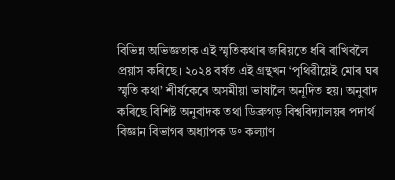বিভিন্ন অভিজ্ঞতাক এই স্মৃতিকথাৰ জৰিয়তে ধৰি ৰাখিবলৈ প্ৰয়াস কৰিছে। ২০২৪ বৰ্ষত এই গ্ৰন্থখন ‘পৃথিৱীয়েই মোৰ ঘৰ স্মৃতি কথা’ শীৰ্ষকেৰে অসমীয়া ভাষালৈ অনূদিত হয়। অনুবাদ কৰিছে বিশিষ্ট অনুবাদক তথা ডিব্ৰুগড় বিশ্ববিদ্যালয়ৰ পদাৰ্থ বিজ্ঞান বিভাগৰ অধ্যাপক ড॰ কল্যাণ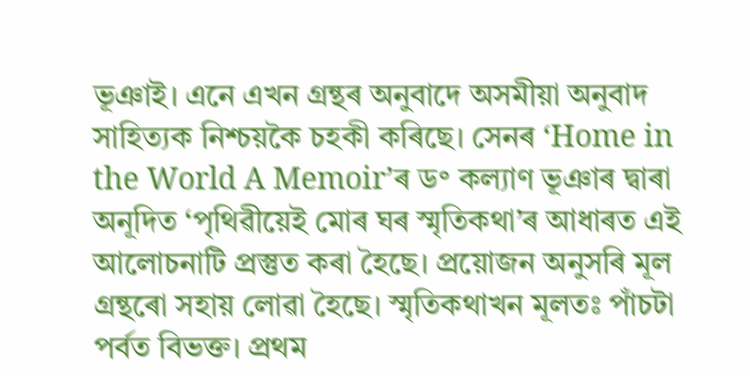ভূঞাই। এনে এখন গ্ৰন্থৰ অনুবাদে অসমীয়া অনুবাদ সাহিত্যক নিশ্চয়কৈ চহকী কৰিছে। সেনৰ ‘Home in the World A Memoir’ৰ ড॰ কল্যাণ ভূঞাৰ দ্বাৰা অনূদিত ‘পৃথিৱীয়েই মোৰ ঘৰ স্মৃতিকথা’ৰ আধাৰত এই আলোচনাটি প্ৰস্তুত কৰা হৈছে। প্ৰয়োজন অনুসৰি মূল গ্ৰন্থৰো সহায় লোৱা হৈছে। স্মৃতিকথাখন মূলতঃ পাঁচটা পৰ্বত বিভক্ত। প্ৰথম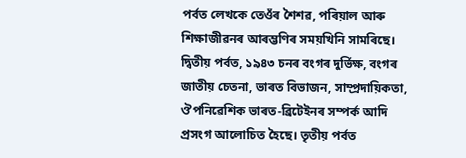পৰ্বত লেখকে তেওঁৰ শৈশৱ, পৰিয়াল আৰু শিক্ষাজীৱনৰ আৰম্ভণিৰ সময়খিনি সামৰিছে। দ্বিতীয় পৰ্বত, ১৯৪৩ চনৰ বংগৰ দুৰ্ভিক্ষ, বংগৰ জাতীয় চেতনা, ভাৰত বিভাজন, সাম্প্ৰদায়িকতা, ঔপনিৱেশিক ভাৰত-ব্ৰিটেইনৰ সম্পৰ্ক আদি প্ৰসংগ আলোচিত হৈছে। তৃতীয় পৰ্বত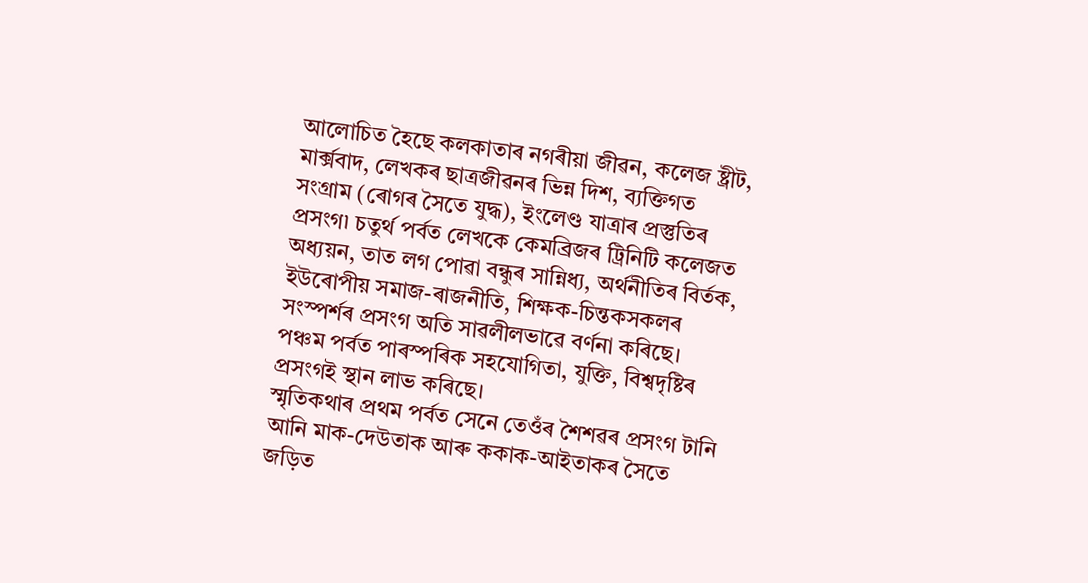আলোচিত হৈছে কলকাতাৰ নগৰীয়া জীৱন, কলেজ ষ্ট্ৰীট, মাৰ্ক্সবাদ, লেখকৰ ছাত্ৰজীৱনৰ ভিন্ন দিশ, ব্যক্তিগত সংগ্ৰাম (ৰোগৰ সৈতে যুদ্ধ), ইংলেণ্ড যাত্ৰাৰ প্ৰস্তুতিৰ প্ৰসংগ৷ চতুৰ্থ পৰ্বত লেখকে কেমব্ৰিজৰ ট্ৰিনিটি কলেজত অধ্যয়ন, তাত লগ পোৱা বন্ধুৰ সান্নিধ্য, অৰ্থনীতিৰ বিৰ্তক, ইউৰোপীয় সমাজ-ৰাজনীতি, শিক্ষক-চিন্তকসকলৰ সংস্পৰ্শৰ প্ৰসংগ অতি সাৱলীলভাৱে বৰ্ণনা কৰিছে। পঞ্চম পৰ্বত পাৰস্পৰিক সহযোগিতা, যুক্তি, বিশ্বদৃষ্টিৰ প্ৰসংগই স্থান লাভ কৰিছে।
স্মৃতিকথাৰ প্ৰথম পৰ্বত সেনে তেওঁৰ শৈশৱৰ প্ৰসংগ টানি আনি মাক-দেউতাক আৰু ককাক-আইতাকৰ সৈতে জড়িত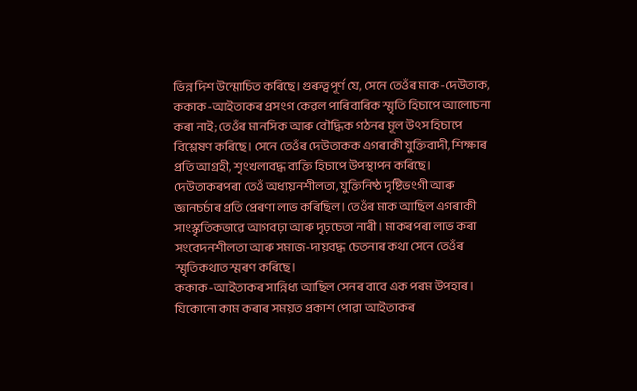ভিন্ন দিশ উন্মোচিত কৰিছে। গুৰুত্বপূৰ্ণ যে, সেনে তেওঁৰ মাক-দেউতাক, ককাক-আইতাকৰ প্ৰসংগ কেৱল পাৰিবাৰিক স্মৃতি হিচাপে আলোচনা কৰা নাই; তেওঁৰ মানসিক আৰু বৌদ্ধিক গঠনৰ মূল উৎস হিচাপে বিশ্লেষণ কৰিছে। সেনে তেওঁৰ দেউতাকক এগৰাকী যুক্তিবাদী, শিক্ষাৰ প্ৰতি আগ্ৰহী, শৃংখলাবদ্ধ ব্যক্তি হিচাপে উপস্থাপন কৰিছে। দেউতাকৰপৰা তেওঁ অধ্যয়নশীলতা, যুক্তিনিষ্ঠ দৃষ্টিভংগী আৰু জ্ঞানচৰ্চাৰ প্ৰতি প্ৰেৰণা লাভ কৰিছিল। তেওঁৰ মাক আছিল এগৰাকী সাংস্কৃতিকভাৱে আগবঢ়া আৰু দৃঢ়চেতা নাৰী। মাকৰপৰা লাভ কৰা সংবেদনশীলতা আৰু সমাজ-দায়বদ্ধ চেতনাৰ কথা সেনে তেওঁৰ স্মৃতিকথাত স্মৰণ কৰিছে।
ককাক-আইতাকৰ সান্নিধ্য আছিল সেনৰ বাবে এক পৰম উপহাৰ। যিকোনো কাম কৰাৰ সময়ত প্ৰকাশ পোৱা আইতাকৰ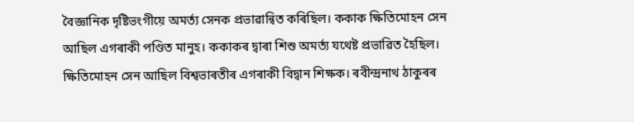বৈজ্ঞানিক দৃষ্টিভংগীয়ে অমৰ্ত্য সেনক প্ৰভাৱান্বিত কৰিছিল। ককাক ক্ষিতিমোহন সেন আছিল এগৰাকী পণ্ডিত মানুহ। ককাকৰ দ্বাৰা শিশু অমৰ্ত্য যথেষ্ট প্ৰভাৱিত হৈছিল। ক্ষিতিমোহন সেন আছিল বিশ্বভাৰতীৰ এগৰাকী বিদ্বান শিক্ষক। ৰবীন্দ্ৰনাথ ঠাকুৰৰ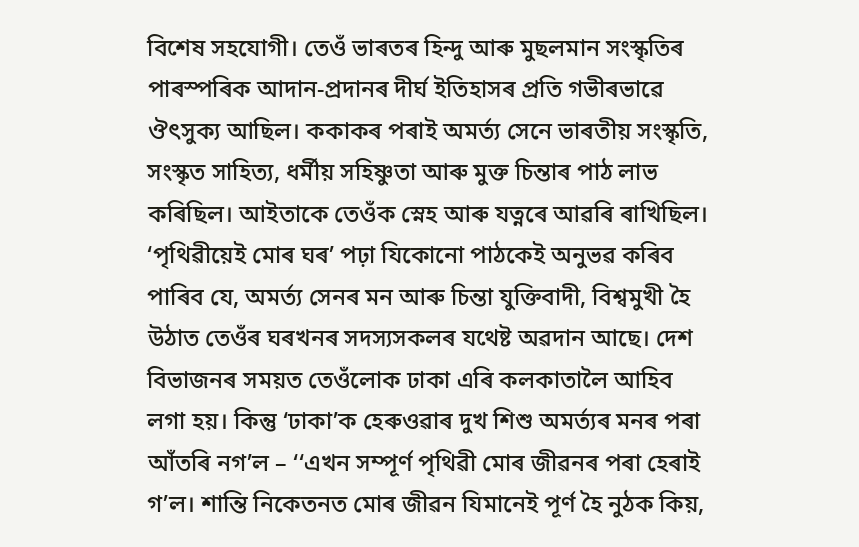বিশেষ সহযোগী। তেওঁ ভাৰতৰ হিন্দু আৰু মুছলমান সংস্কৃতিৰ পাৰস্পৰিক আদান-প্ৰদানৰ দীৰ্ঘ ইতিহাসৰ প্ৰতি গভীৰভাৱে ঔৎসুক্য আছিল। ককাকৰ পৰাই অমৰ্ত্য সেনে ভাৰতীয় সংস্কৃতি, সংস্কৃত সাহিত্য, ধৰ্মীয় সহিষ্ণুতা আৰু মুক্ত চিন্তাৰ পাঠ লাভ কৰিছিল। আইতাকে তেওঁক স্নেহ আৰু যত্নৰে আৱৰি ৰাখিছিল। ‘পৃথিৱীয়েই মোৰ ঘৰ’ পঢ়া যিকোনো পাঠকেই অনুভৱ কৰিব পাৰিব যে, অমৰ্ত্য সেনৰ মন আৰু চিন্তা যুক্তিবাদী, বিশ্বমুখী হৈ উঠাত তেওঁৰ ঘৰখনৰ সদস্যসকলৰ যথেষ্ট অৱদান আছে। দেশ বিভাজনৰ সময়ত তেওঁলোক ঢাকা এৰি কলকাতালৈ আহিব লগা হয়। কিন্তু ‘ঢাকা’ক হেৰুওৱাৰ দুখ শিশু অমৰ্ত্যৰ মনৰ পৰা আঁতৰি নগ’ল – ‘‘এখন সম্পূৰ্ণ পৃথিৱী মোৰ জীৱনৰ পৰা হেৰাই গ’ল। শান্তি নিকেতনত মোৰ জীৱন যিমানেই পূৰ্ণ হৈ নুঠক কিয়,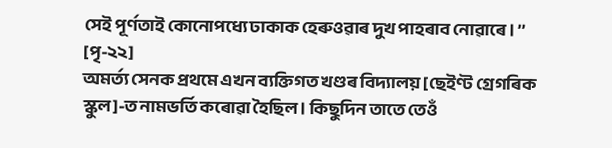সেই পূৰ্ণতাই কোনোপধ্যে ঢাকাক হেৰুওৱাৰ দুখ পাহৰাব নোৱাৰে। ’’ [পৃ-২২]
অমৰ্ত্য সেনক প্ৰথমে এখন ব্যক্তিগত খণ্ডৰ বিদ্যালয় [ছেইণ্ট গ্ৰেগৰিক স্কুল]-ত নামভৰ্তি কৰোৱা হৈছিল। কিছুদিন তাতে তেওঁ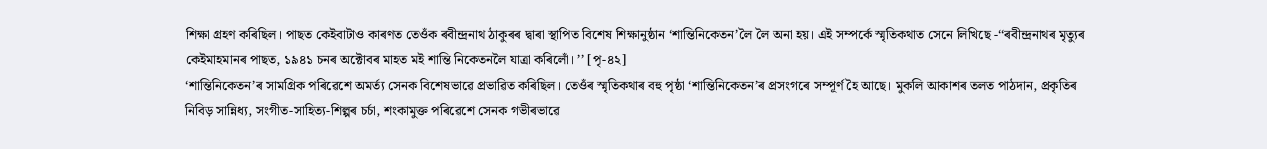শিক্ষা গ্ৰহণ কৰিছিল। পাছত কেইবাটাও কাৰণত তেওঁক ৰবীন্দ্ৰনাথ ঠাকুৰৰ দ্বাৰা স্থাপিত বিশেষ শিক্ষানুষ্ঠান ‘শান্তিনিকেতন’লৈ লৈ অনা হয়। এই সম্পৰ্কে স্মৃতিকথাত সেনে লিখিছে -‘‘ৰবীন্দ্ৰনাথৰ মৃত্যুৰ কেইমাহমানৰ পাছত, ১৯৪১ চনৰ অক্টোবৰ মাহত মই শান্তি নিকেতনলৈ যাত্ৰা কৰিলোঁ। ’’ [পৃ-৪২]
‘শান্তিনিকেতন’ৰ সামগ্ৰিক পৰিৱেশে অমৰ্ত্য সেনক বিশেষভাৱে প্ৰভাৱিত কৰিছিল। তেওঁৰ স্মৃতিকথাৰ বহু পৃষ্ঠা ‘শান্তিনিকেতন’ৰ প্ৰসংগৰে সম্পূৰ্ণ হৈ আছে। মুকলি আকাশৰ তলত পাঠদান, প্ৰকৃতিৰ নিবিড় সান্নিধ্য, সংগীত-সাহিত্য-শিল্পৰ চৰ্চা, শংকামুক্ত পৰিৱেশে সেনক গভীৰভাৱে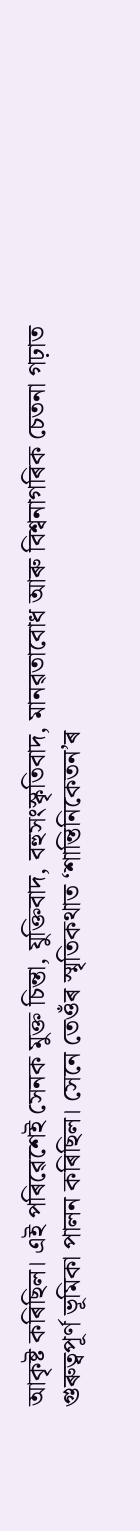আকৃষ্ট কৰিছিল। এই পৰিৱেশেই সেনক মুক্ত চিন্তা, যুক্তিবাদ, বহুসংস্কৃতিবাদ, মানৱতাবোধ আৰু বিশ্বনাগৰিক চেতনা গঢ়াত গুৰুত্বপূৰ্ণ ভূমিকা পালন কৰিছিল। সেনে তেওঁৰ স্মৃতিকথাত ‘শান্তিনিকেতন’ৰ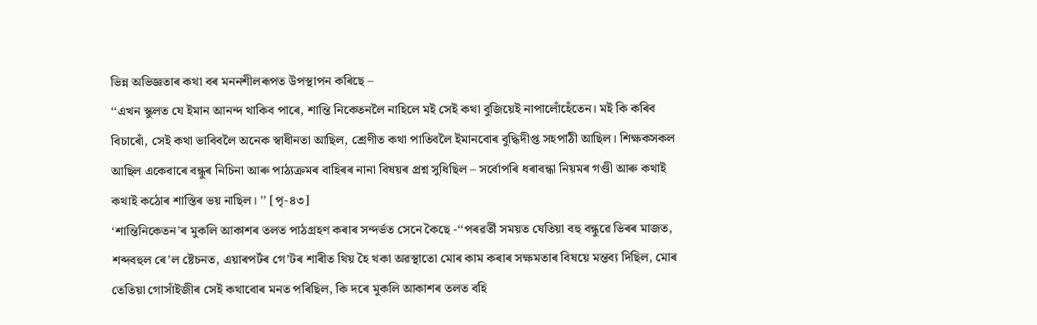ভিন্ন অভিজ্ঞতাৰ কথা বৰ মননশীলৰূপত উপস্থাপন কৰিছে –
‘‘এখন স্কুলত যে ইমান আনন্দ থাকিব পাৰে, শান্তি নিকেতনলৈ নাহিলে মই সেই কথা বুজিয়েই নাপালোঁহেঁতেন। মই কি কৰিব বিচাৰোঁ, সেই কথা ভাবিবলৈ অনেক স্বাধীনতা আছিল, শ্ৰেণীত কথা পাতিবলৈ ইমানবোৰ বুদ্ধিদীপ্ত সহপাঠী আছিল। শিক্ষকসকল আছিল একেবাৰে বন্ধুৰ নিচিনা আৰু পাঠ্যক্ৰমৰ বাহিৰৰ নানা বিষয়ৰ প্ৰশ্ন সুধিছিল – সৰ্বোপৰি ধৰাবন্ধা নিয়মৰ গণ্ডী আৰু কথাই কথাই কঠোৰ শাস্তিৰ ভয় নাছিল। ’’ [পৃ-৪৩]
‘শান্তিনিকেতন’ৰ মুকলি আকাশৰ তলত পাঠগ্ৰহণ কৰাৰ সন্দৰ্ভত সেনে কৈছে -‘‘পৰৱৰ্তী সময়ত যেতিয়া বহু বন্ধুৱে ভিৰৰ মাজত, শব্দবহুল ৰে’ল ষ্টেচনত, এয়াৰপৰ্টৰ গে’টৰ শাৰীত থিয় হৈ থকা অৱস্থাতো মোৰ কাম কৰাৰ সক্ষমতাৰ বিষয়ে মন্তব্য দিছিল, মোৰ তেতিয়া গোসাঁইজীৰ সেই কথাবোৰ মনত পৰিছিল, কি দৰে মুকলি আকাশৰ তলত বহি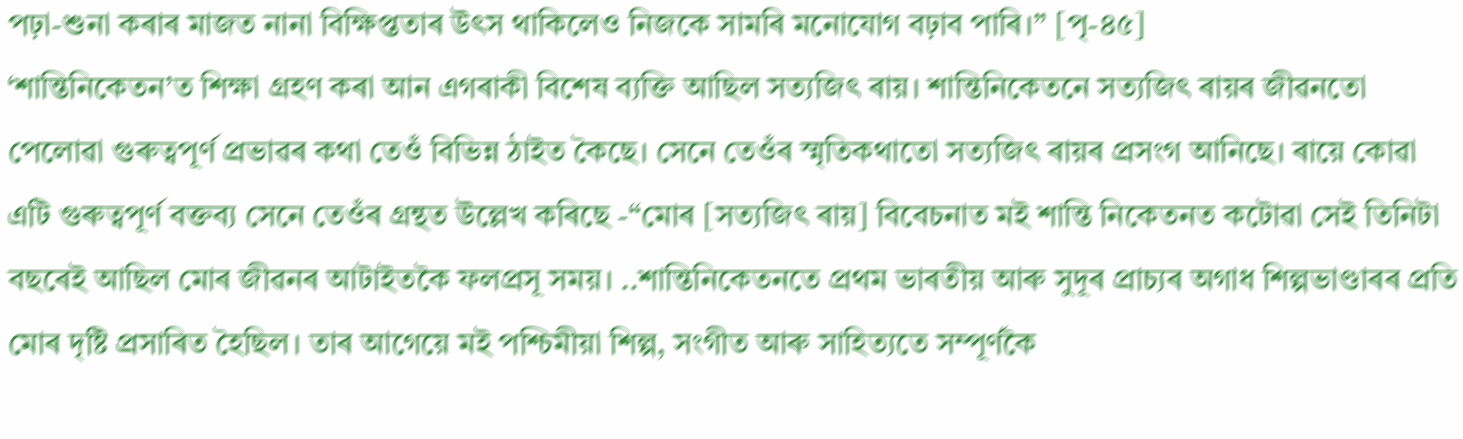পঢ়া-শুনা কৰাৰ মাজত নানা বিক্ষিপ্ততাৰ উৎস থাকিলেও নিজকে সামৰি মনোযোগ বঢ়াব পাৰি।’’ [পৃ-৪৫]
‘শান্তিনিকেতন’ত শিক্ষা গ্ৰহণ কৰা আন এগৰাকী বিশেষ ব্যক্তি আছিল সত্যজিৎ ৰায়। শান্তিনিকেতনে সত্যজিৎ ৰায়ৰ জীৱনতো পেলোৱা গুৰুত্বপূৰ্ণ প্ৰভাৱৰ কথা তেওঁ বিভিন্ন ঠাইত কৈছে। সেনে তেওঁৰ স্মৃতিকথাতো সত্যজিৎ ৰায়ৰ প্ৰসংগ আনিছে। ৰায়ে কোৱা এটি গুৰুত্বপূৰ্ণ বক্তব্য সেনে তেওঁৰ গ্ৰন্থত উল্লেখ কৰিছে -‘‘মোৰ [সত্যজিৎ ৰায়] বিবেচনাত মই শান্তি নিকেতনত কটোৱা সেই তিনিটা বছৰেই আছিল মোৰ জীৱনৰ আটাইতকৈ ফলপ্ৰসূ সময়। ..শান্তিনিকেতনতে প্ৰথম ভাৰতীয় আৰু সুদূৰ প্ৰাচ্যৰ অগাধ শিল্পভাণ্ডাৰৰ প্ৰতি মোৰ দৃষ্টি প্ৰসাৰিত হৈছিল। তাৰ আগেয়ে মই পশ্চিমীয়া শিল্প, সংগীত আৰু সাহিত্যতে সম্পূৰ্ণকৈ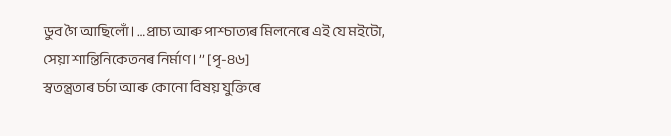ডুব গৈ আছিলোঁ। …প্ৰাচ্য আৰু পাশ্চাত্যৰ মিলনেৰে এই যে মইটো, সেয়া শান্তিনিকেতনৰ নিৰ্মাণ। ’’ [পৃ-৪৬]
স্বতন্ত্ৰতাৰ চৰ্চা আৰু কোনো বিষয় যুক্তিৰে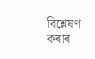বিশ্লেষণ কৰাৰ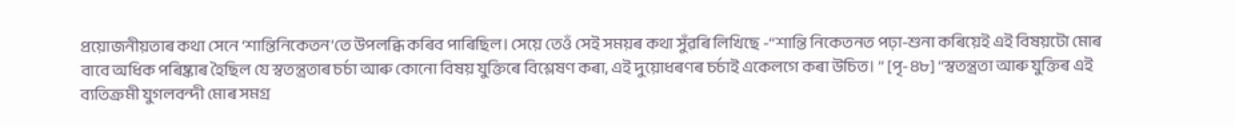প্ৰয়োজনীয়তাৰ কথা সেনে ‘শান্তিনিকেতন’তে উপলব্ধি কৰিব পাৰিছিল। সেয়ে তেওঁ সেই সময়ৰ কথা সুঁৱৰি লিখিছে -‘‘শান্তি নিকেতনত পঢ়া-শুনা কৰিয়েই এই বিষয়টো মোৰ বাবে অধিক পৰিষ্কাৰ হৈছিল যে স্বতন্ত্ৰতাৰ চৰ্চা আৰু কোনো বিষয় যুক্তিৰে বিশ্লেষণ কৰা, এই দুয়োধৰণৰ চৰ্চাই একেলগে কৰা উচিত। ’’ [পৃ-৪৮] ‘‘স্বতন্ত্ৰতা আৰু যুক্তিৰ এই ব্যতিক্ৰমী যুগলবন্দী মোৰ সমগ্ৰ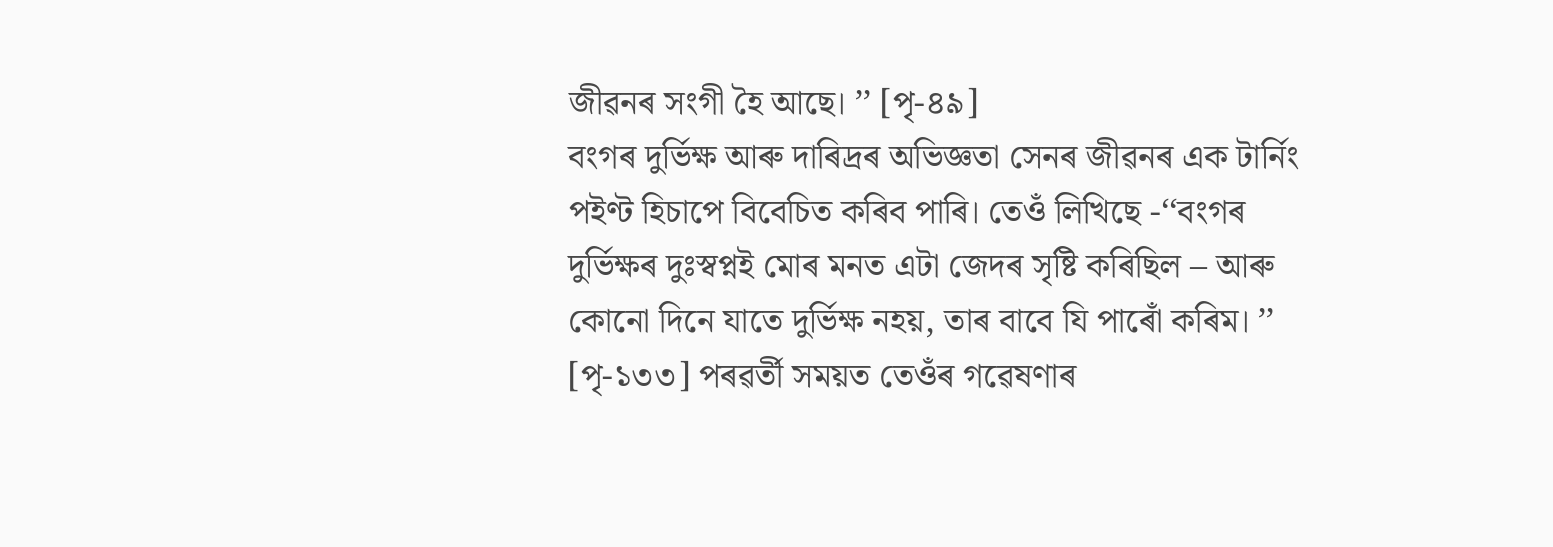জীৱনৰ সংগী হৈ আছে। ’’ [পৃ-৪৯]
বংগৰ দুৰ্ভিক্ষ আৰু দাৰিদ্ৰৰ অভিজ্ঞতা সেনৰ জীৱনৰ এক টাৰ্নিং পইণ্ট হিচাপে বিবেচিত কৰিব পাৰি। তেওঁ লিখিছে -‘‘বংগৰ দুৰ্ভিক্ষৰ দুঃস্বপ্নই মোৰ মনত এটা জেদৰ সৃষ্টি কৰিছিল – আৰু কোনো দিনে যাতে দুৰ্ভিক্ষ নহয়, তাৰ বাবে যি পাৰোঁ কৰিম। ’’ [পৃ-১৩৩] পৰৱৰ্তী সময়ত তেওঁৰ গৱেষণাৰ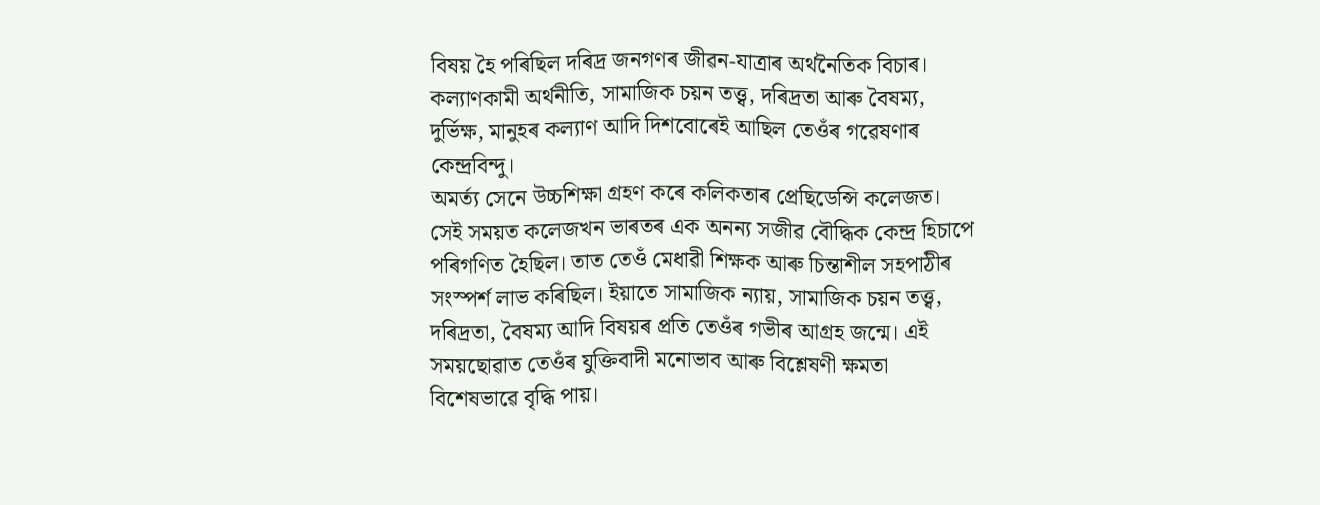বিষয় হৈ পৰিছিল দৰিদ্ৰ জনগণৰ জীৱন-যাত্ৰাৰ অৰ্থনৈতিক বিচাৰ। কল্যাণকামী অৰ্থনীতি, সামাজিক চয়ন তত্ত্ব, দৰিদ্ৰতা আৰু বৈষম্য, দুৰ্ভিক্ষ, মানুহৰ কল্যাণ আদি দিশবোৰেই আছিল তেওঁৰ গৱেষণাৰ কেন্দ্ৰবিন্দু।
অমৰ্ত্য সেনে উচ্চশিক্ষা গ্ৰহণ কৰে কলিকতাৰ প্ৰেছিডেন্সি কলেজত। সেই সময়ত কলেজখন ভাৰতৰ এক অনন্য সজীৱ বৌদ্ধিক কেন্দ্ৰ হিচাপে পৰিগণিত হৈছিল। তাত তেওঁ মেধাৱী শিক্ষক আৰু চিন্তাশীল সহপাঠীৰ সংস্পৰ্শ লাভ কৰিছিল। ইয়াতে সামাজিক ন্যায়, সামাজিক চয়ন তত্ত্ব, দৰিদ্ৰতা, বৈষম্য আদি বিষয়ৰ প্ৰতি তেওঁৰ গভীৰ আগ্ৰহ জন্মে। এই সময়ছোৱাত তেওঁৰ যুক্তিবাদী মনোভাব আৰু বিশ্লেষণী ক্ষমতা বিশেষভাৱে বৃদ্ধি পায়।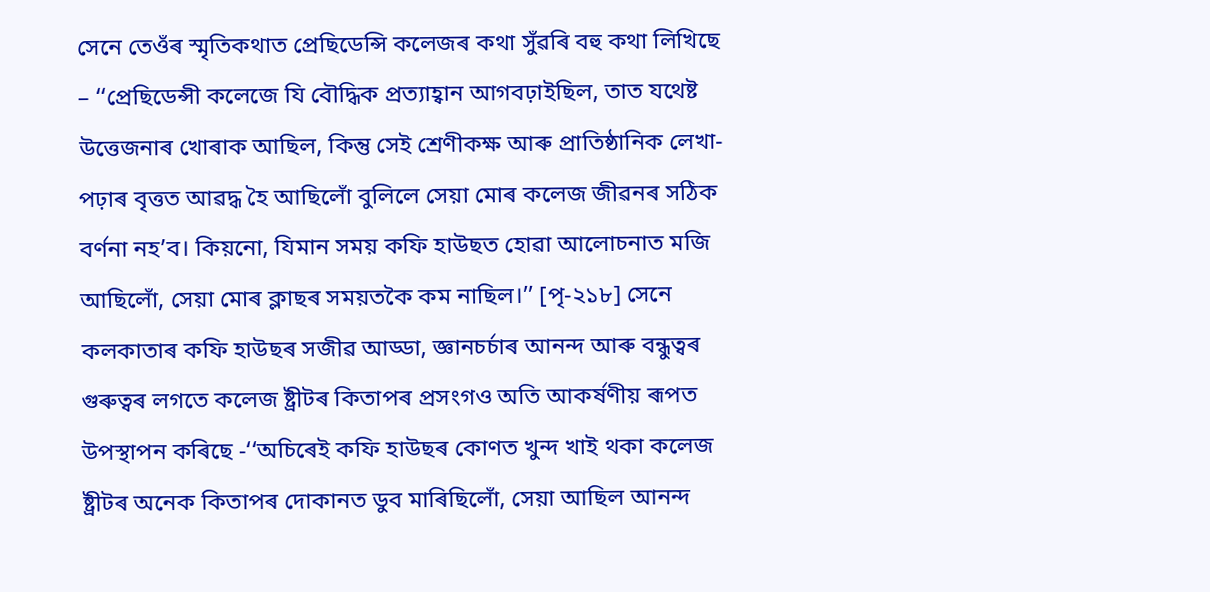সেনে তেওঁৰ স্মৃতিকথাত প্ৰেছিডেন্সি কলেজৰ কথা সুঁৱৰি বহু কথা লিখিছে – ‘‘প্ৰেছিডেন্সী কলেজে যি বৌদ্ধিক প্ৰত্যাহ্বান আগবঢ়াইছিল, তাত যথেষ্ট উত্তেজনাৰ খোৰাক আছিল, কিন্তু সেই শ্ৰেণীকক্ষ আৰু প্ৰাতিষ্ঠানিক লেখা-পঢ়াৰ বৃত্তত আৱদ্ধ হৈ আছিলোঁ বুলিলে সেয়া মোৰ কলেজ জীৱনৰ সঠিক বৰ্ণনা নহ’ব। কিয়নো, যিমান সময় কফি হাউছত হোৱা আলোচনাত মজি আছিলোঁ, সেয়া মোৰ ক্লাছৰ সময়তকৈ কম নাছিল।’’ [পৃ-২১৮] সেনে কলকাতাৰ কফি হাউছৰ সজীৱ আড্ডা, জ্ঞানচৰ্চাৰ আনন্দ আৰু বন্ধুত্বৰ গুৰুত্বৰ লগতে কলেজ ষ্ট্ৰীটৰ কিতাপৰ প্ৰসংগও অতি আকৰ্ষণীয় ৰূপত উপস্থাপন কৰিছে -‘‘অচিৰেই কফি হাউছৰ কোণত খুন্দ খাই থকা কলেজ ষ্ট্ৰীটৰ অনেক কিতাপৰ দোকানত ডুব মাৰিছিলোঁ, সেয়া আছিল আনন্দ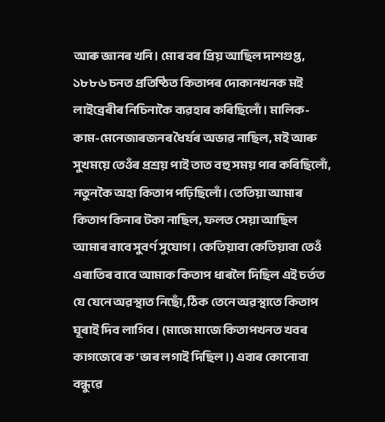আৰু জ্ঞানৰ খনি। মোৰ বৰ প্ৰিয় আছিল দাশগুপ্ত, ১৮৮৬ চনত প্ৰতিষ্ঠিত কিতাপৰ দোকানখনক মই লাইব্ৰেৰীৰ নিচিনাকৈ ব্যৱহাৰ কৰিছিলোঁ। মালিক-কাম-মেনেজাৰজনৰ ধৈৰ্যৰ অভাৱ নাছিল, মই আৰু সুখময়ে তেওঁৰ প্ৰশ্ৰয় পাই তাত বহু সময় পাৰ কৰিছিলোঁ, নতুনকৈ অহা কিতাপ পঢ়িছিলোঁ। তেতিয়া আমাৰ কিতাপ কিনাৰ টকা নাছিল, ফলত সেয়া আছিল আমাৰ বাবে সুবৰ্ণ সুযোগ। কেতিয়াবা কেতিয়াবা তেওঁ এৰাতিৰ বাবে আমাক কিতাপ ধাৰলৈ দিছিল এই চৰ্তত যে যেনে অৱস্থাত নিছোঁ, ঠিক তেনে অৱস্থাতে কিতাপ ঘূৰাই দিব লাগিব। (মাজে মাজে কিতাপখনত খবৰ কাগজেৰে ক’ভাৰ লগাই দিছিল।) এবাৰ কোনোবা বন্ধুৱে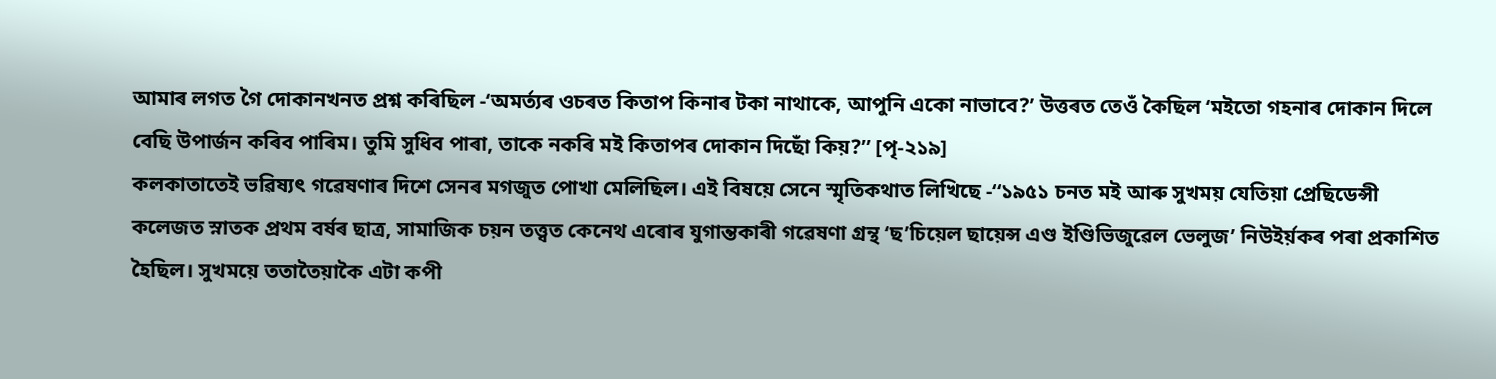আমাৰ লগত গৈ দোকানখনত প্ৰশ্ন কৰিছিল -‘অমৰ্ত্যৰ ওচৰত কিতাপ কিনাৰ টকা নাথাকে, আপুনি একো নাভাবে?’ উত্তৰত তেওঁ কৈছিল ‘মইতো গহনাৰ দোকান দিলে বেছি উপাৰ্জন কৰিব পাৰিম। তুমি সুধিব পাৰা, তাকে নকৰি মই কিতাপৰ দোকান দিছোঁ কিয়?’’ [পৃ-২১৯]
কলকাতাতেই ভৱিষ্যৎ গৱেষণাৰ দিশে সেনৰ মগজুত পোখা মেলিছিল। এই বিষয়ে সেনে স্মৃতিকথাত লিখিছে -‘‘১৯৫১ চনত মই আৰু সুখময় যেতিয়া প্ৰেছিডেন্সী কলেজত স্নাতক প্ৰথম বৰ্ষৰ ছাত্ৰ, সামাজিক চয়ন তত্ত্বত কেনেথ এৰোৰ যুগান্তকাৰী গৱেষণা গ্ৰন্থ ‘ছ’চিয়েল ছায়েন্স এণ্ড ইণ্ডিভিজুৱেল ভেলুজ’ নিউইৰ্য়কৰ পৰা প্ৰকাশিত হৈছিল। সুখময়ে ততাতৈয়াকৈ এটা কপী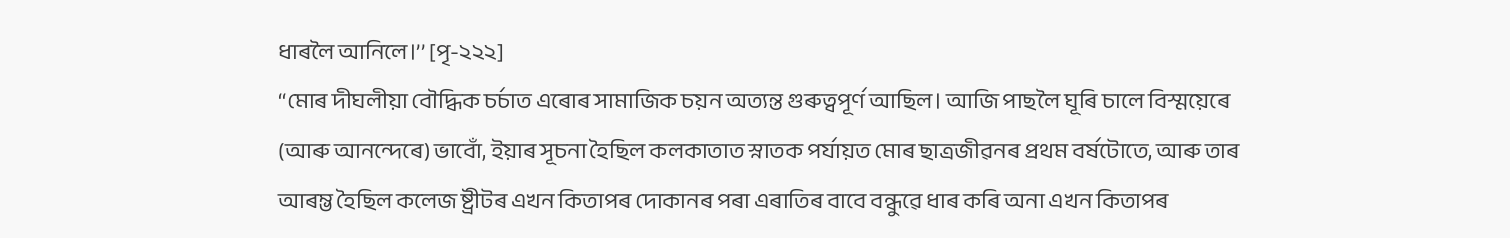ধাৰলৈ আনিলে।’’ [পৃ-২২২]
‘‘মোৰ দীঘলীয়া বৌদ্ধিক চৰ্চাত এৰোৰ সামাজিক চয়ন অত্যন্ত গুৰুত্বপূৰ্ণ আছিল। আজি পাছলৈ ঘূৰি চালে বিস্ময়েৰে (আৰু আনন্দেৰে) ভাবোঁ, ইয়াৰ সূচনা হৈছিল কলকাতাত স্নাতক পৰ্যায়ত মোৰ ছাত্ৰজীৱনৰ প্ৰথম বৰ্ষটোতে, আৰু তাৰ আৰম্ভ হৈছিল কলেজ ষ্ট্ৰীটৰ এখন কিতাপৰ দোকানৰ পৰা এৰাতিৰ বাবে বন্ধুৱে ধাৰ কৰি অনা এখন কিতাপৰ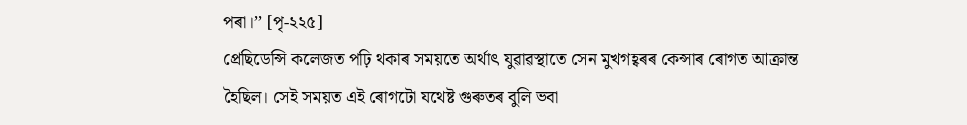পৰা।’’ [পৃ-২২৫]
প্ৰেছিডেন্সি কলেজত পঢ়ি থকাৰ সময়তে অৰ্থাৎ যুৱাৱস্থাতে সেন মুখগহ্বৰৰ কেন্সাৰ ৰোগত আক্ৰান্ত হৈছিল। সেই সময়ত এই ৰোগটো যথেষ্ট গুৰুতৰ বুলি ভবা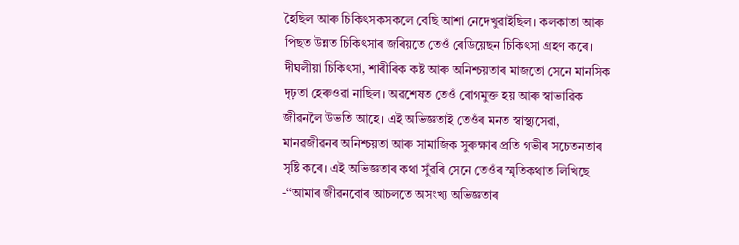হৈছিল আৰু চিকিৎসকসকলে বেছি আশা নেদেখুৱাইছিল। কলকাতা আৰু পিছত উন্নত চিকিৎসাৰ জৰিয়তে তেওঁ ৰেডিয়েছন চিকিৎসা গ্ৰহণ কৰে। দীঘলীয়া চিকিৎসা, শাৰীৰিক কষ্ট আৰু অনিশ্চয়তাৰ মাজতো সেনে মানসিক দৃঢ়তা হেৰুওৱা নাছিল। অৱশেষত তেওঁ ৰোগমুক্ত হয় আৰু স্বাভাৱিক জীৱনলৈ উভতি আহে। এই অভিজ্ঞতাই তেওঁৰ মনত স্বাস্থ্যসেৱা, মানৱজীৱনৰ অনিশ্চয়তা আৰু সামাজিক সুৰুক্ষাৰ প্ৰতি গভীৰ সচেতনতাৰ সৃষ্টি কৰে। এই অভিজ্ঞতাৰ কথা সুঁৱৰি সেনে তেওঁৰ স্মৃতিকথাত লিখিছে -‘‘আমাৰ জীৱনবোৰ আচলতে অসংখ্য অভিজ্ঞতাৰ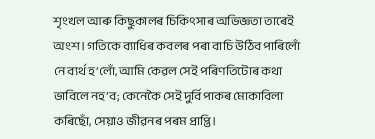শৃংখল আৰু কিছুকালৰ চিকিৎসাৰ অভিজ্ঞতা তাৰেই অংশ। গতিকে ব্যাধিৰ কবলৰ পৰা বাচি উঠিব পাৰিলোঁ নে ব্যৰ্থ হ’লোঁ, আমি কেৱল সেই পৰিণতিটোৰ কথা ভাবিলে নহ’ব; কেনেকৈ সেই দুৰ্বিপাকৰ মোকাবিলা কৰিছোঁ, সেয়াও জীৱনৰ পৰম প্ৰাপ্তি।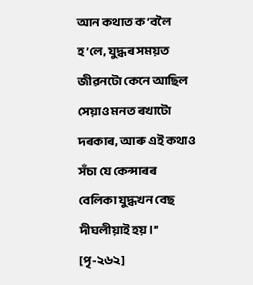আন কথাত ক’বলৈ হ’লে, যুদ্ধৰ সময়ত জীৱনটো কেনে আছিল সেয়াও মনত ৰখাটো দৰকাৰ, আৰু এই কথাও সঁচা যে কেন্সাৰৰ বেলিকা যুদ্ধখন বেছ দীঘলীয়াই হয়।’’ [পৃ-২৬২]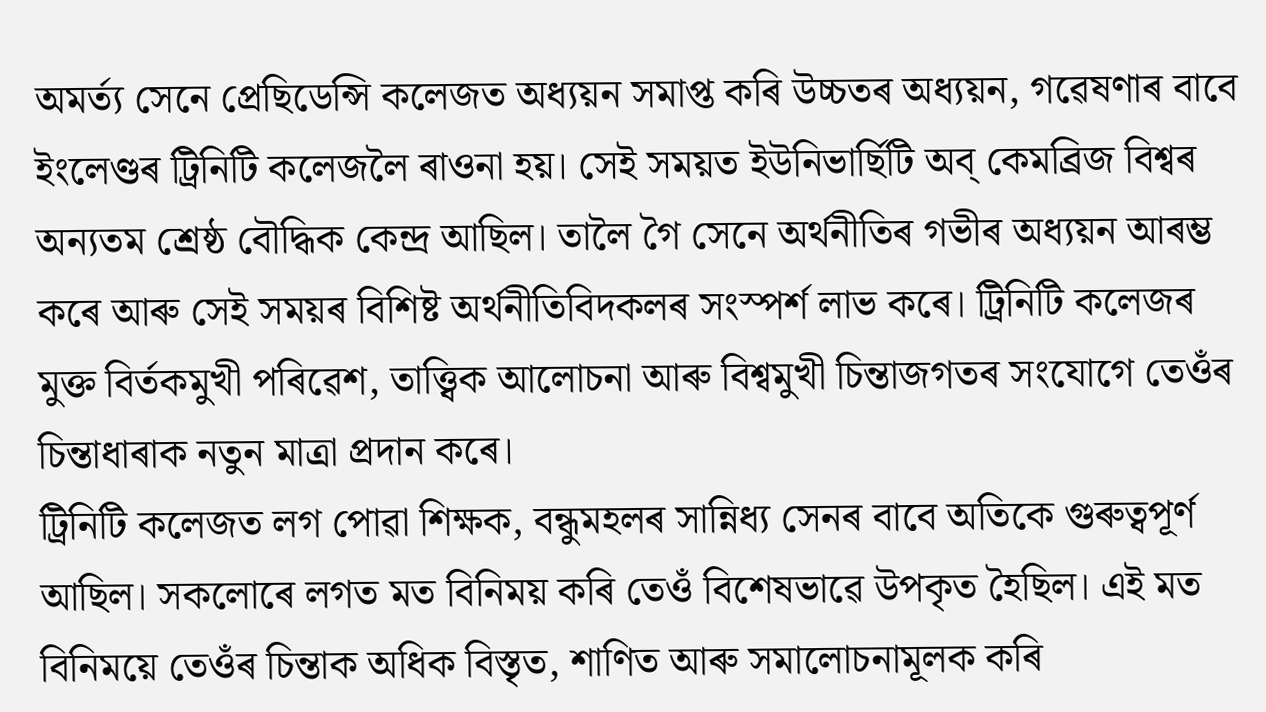অমৰ্ত্য সেনে প্ৰেছিডেন্সি কলেজত অধ্যয়ন সমাপ্ত কৰি উচ্চতৰ অধ্যয়ন, গৱেষণাৰ বাবে ইংলেণ্ডৰ ট্ৰিনিটি কলেজলৈ ৰাওনা হয়। সেই সময়ত ইউনিভাৰ্ছিটি অব্ কেমব্ৰিজ বিশ্বৰ অন্যতম শ্ৰেষ্ঠ বৌদ্ধিক কেন্দ্ৰ আছিল। তালৈ গৈ সেনে অৰ্থনীতিৰ গভীৰ অধ্যয়ন আৰম্ভ কৰে আৰু সেই সময়ৰ বিশিষ্ট অৰ্থনীতিবিদকলৰ সংস্পৰ্শ লাভ কৰে। ট্ৰিনিটি কলেজৰ মুক্ত বিৰ্তকমুখী পৰিৱেশ, তাত্ত্বিক আলোচনা আৰু বিশ্বমুখী চিন্তাজগতৰ সংযোগে তেওঁৰ চিন্তাধাৰাক নতুন মাত্ৰা প্ৰদান কৰে।
ট্ৰিনিটি কলেজত লগ পোৱা শিক্ষক, বন্ধুমহলৰ সান্নিধ্য সেনৰ বাবে অতিকে গুৰুত্বপূৰ্ণ আছিল। সকলোৰে লগত মত বিনিময় কৰি তেওঁ বিশেষভাৱে উপকৃত হৈছিল। এই মত বিনিময়ে তেওঁৰ চিন্তাক অধিক বিস্তৃত, শাণিত আৰু সমালোচনামূলক কৰি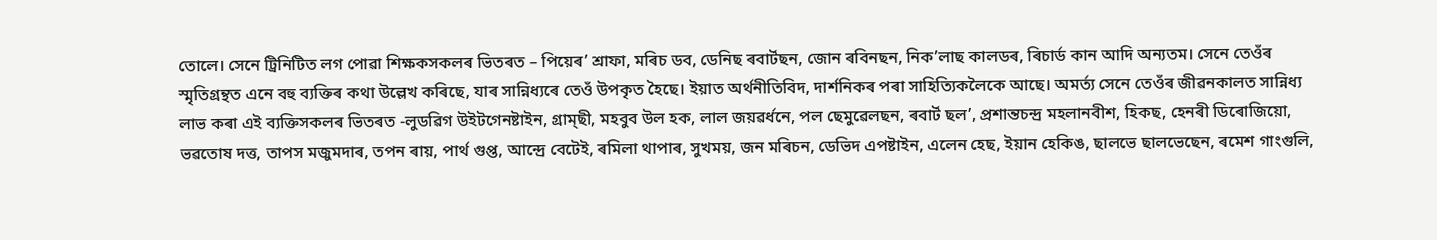তোলে। সেনে ট্ৰিনিটিত লগ পোৱা শিক্ষকসকলৰ ভিতৰত – পিয়েৰ’ শ্ৰাফা, মৰিচ ডব, ডেনিছ ৰবাৰ্টছন, জোন ৰবিনছন, নিক’লাছ কালডৰ, ৰিচাৰ্ড কান আদি অন্যতম। সেনে তেওঁৰ স্মৃতিগ্ৰন্থত এনে বহু ব্যক্তিৰ কথা উল্লেখ কৰিছে, যাৰ সান্নিধ্যৰে তেওঁ উপকৃত হৈছে। ইয়াত অৰ্থনীতিবিদ, দাৰ্শনিকৰ পৰা সাহিত্যিকলৈকে আছে। অমৰ্ত্য সেনে তেওঁৰ জীৱনকালত সান্নিধ্য লাভ কৰা এই ব্যক্তিসকলৰ ভিতৰত -লুডৱিগ উইটগেনষ্টাইন, গ্ৰাম্ছী, মহবুব উল হক, লাল জয়ৱৰ্ধনে, পল ছেমুৱেলছন, ৰবাৰ্ট ছল’, প্ৰশান্তচন্দ্ৰ মহলানবীশ, হিকছ, হেনৰী ডিৰোজিয়ো, ভৱতোষ দত্ত, তাপস মজুমদাৰ, তপন ৰায়, পাৰ্থ গুপ্ত, আন্দ্ৰে বেটেই, ৰমিলা থাপাৰ, সুখময়, জন মৰিচন, ডেভিদ এপষ্টাইন, এলেন হেছ, ইয়ান হেকিঙ, ছালভে ছালভেছেন, ৰমেশ গাংগুলি,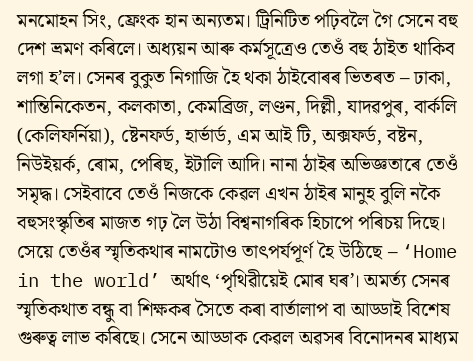মনমোহন সিং, ফ্ৰেংক হান অন্যতম। ট্ৰিনিটিত পঢ়িবলৈ গৈ সেনে বহু দেশ ভ্ৰমণ কৰিলে। অধ্যয়ন আৰু কৰ্মসূত্ৰেও তেওঁ বহু ঠাইত থাকিব লগা হ’ল। সেনৰ বুকুত নিগাজি হৈ থকা ঠাইবোৰৰ ভিতৰত – ঢাকা, শান্তিনিকেতন, কলকাতা, কেমব্ৰিজ, লণ্ডন, দিল্লী, যাদৱপুৰ, বাৰ্কলি (কেলিফৰ্নিয়া), ষ্টেনফৰ্ড, হাৰ্ভাৰ্ড, এম আই টি, অক্সফৰ্ড, বষ্টন, নিউইয়ৰ্ক, ৰোম, পেৰিছ, ইটালি আদি। নানা ঠাইৰ অভিজ্ঞতাৰে তেওঁ সমৃদ্ধ। সেইবাবে তেওঁ নিজকে কেৱল এখন ঠাইৰ মানুহ বুলি নকৈ বহুসংস্কৃতিৰ মাজত গঢ় লৈ উঠা বিশ্বনাগৰিক হিচাপে পৰিচয় দিছে। সেয়ে তেওঁৰ স্মৃতিকথাৰ নামটোও তাৎপৰ্যপূৰ্ণ হৈ উঠিছে – ‘Home in the world’ অৰ্থাৎ ‘পৃথিৱীয়েই মোৰ ঘৰ’। অমৰ্ত্য সেনৰ স্মৃতিকথাত বন্ধু বা শিক্ষকৰ সৈতে কৰা বাৰ্তালাপ বা আড্ডাই বিশেষ গুৰুত্ব লাভ কৰিছে। সেনে আড্ডাক কেৱল অৱসৰ বিনোদনৰ মাধ্যম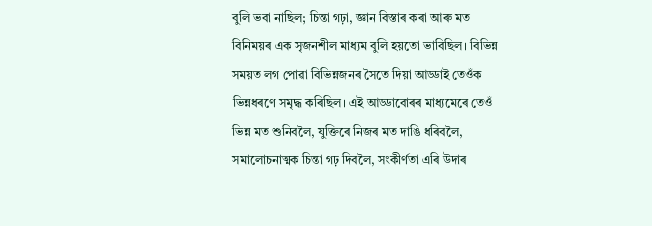বুলি ভবা নাছিল; চিন্তা গঢ়া, জ্ঞান বিস্তাৰ কৰা আৰু মত বিনিময়ৰ এক সৃজনশীল মাধ্যম বুলি হয়তো ভাবিছিল। বিভিন্ন সময়ত লগ পোৱা বিভিন্নজনৰ সৈতে দিয়া আড্ডাই তেওঁক ভিন্নধৰণে সমৃদ্ধ কৰিছিল। এই আড্ডাবোৰৰ মাধ্যমেৰে তেওঁ ভিন্ন মত শুনিবলৈ, যুক্তিৰে নিজৰ মত দাঙি ধৰিবলৈ, সমালোচনাত্মক চিন্তা গঢ় দিবলৈ, সংকীৰ্ণতা এৰি উদাৰ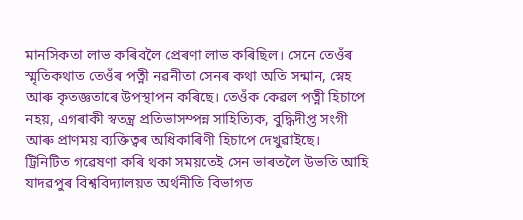মানসিকতা লাভ কৰিবলৈ প্ৰেৰণা লাভ কৰিছিল। সেনে তেওঁৰ স্মৃতিকথাত তেওঁৰ পত্নী নৱনীতা সেনৰ কথা অতি সন্মান, স্নেহ আৰু কৃতজ্ঞতাৰে উপস্থাপন কৰিছে। তেওঁক কেৱল পত্নী হিচাপে নহয়, এগৰাকী স্বতন্ত্ৰ প্ৰতিভাসম্পন্ন সাহিত্যিক, বুদ্ধিদীপ্ত সংগী আৰু প্ৰাণময় ব্যক্তিত্বৰ অধিকাৰিণী হিচাপে দেখুৱাইছে।
ট্ৰিনিটিত গৱেষণা কৰি থকা সময়তেই সেন ভাৰতলৈ উভতি আহি যাদৱপুৰ বিশ্ববিদ্যালয়ত অৰ্থনীতি বিভাগত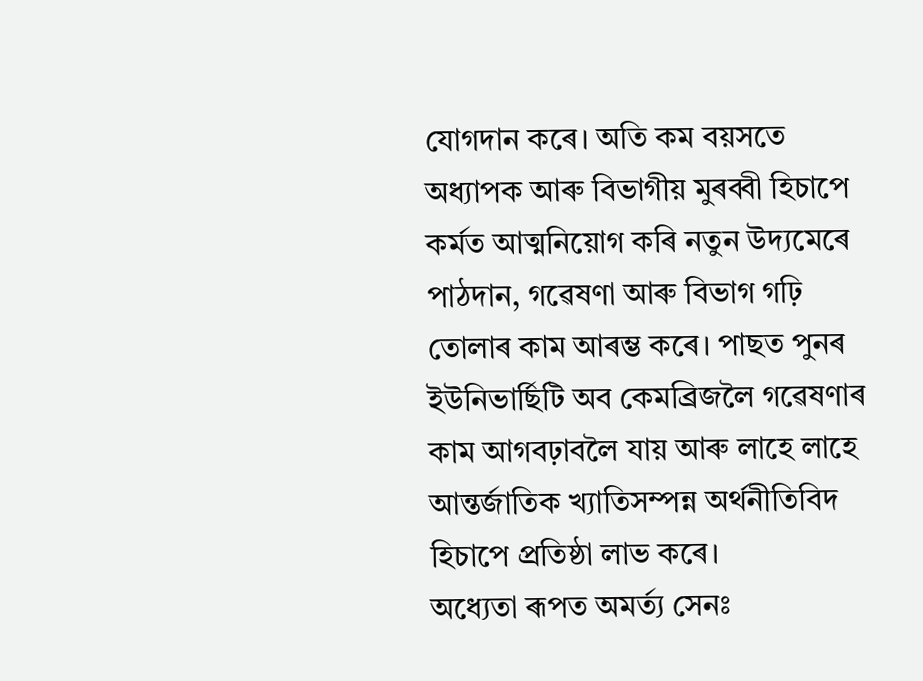যোগদান কৰে। অতি কম বয়সতে অধ্যাপক আৰু বিভাগীয় মুৰব্বী হিচাপে কৰ্মত আত্মনিয়োগ কৰি নতুন উদ্যমেৰে পাঠদান, গৱেষণা আৰু বিভাগ গঢ়ি তোলাৰ কাম আৰম্ভ কৰে। পাছত পুনৰ ইউনিভাৰ্ছিটি অব কেমব্ৰিজলৈ গৱেষণাৰ কাম আগবঢ়াবলৈ যায় আৰু লাহে লাহে আন্তৰ্জাতিক খ্যাতিসম্পন্ন অৰ্থনীতিবিদ হিচাপে প্ৰতিষ্ঠা লাভ কৰে।
অধ্যেতা ৰূপত অমৰ্ত্য সেনঃ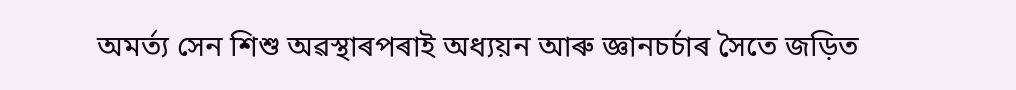অমৰ্ত্য সেন শিশু অৱস্থাৰপৰাই অধ্যয়ন আৰু জ্ঞানচৰ্চাৰ সৈতে জড়িত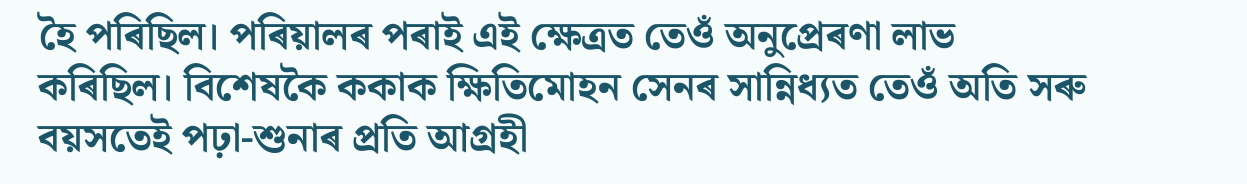হৈ পৰিছিল। পৰিয়ালৰ পৰাই এই ক্ষেত্ৰত তেওঁ অনুপ্ৰেৰণা লাভ কৰিছিল। বিশেষকৈ ককাক ক্ষিতিমোহন সেনৰ সান্নিধ্যত তেওঁ অতি সৰু বয়সতেই পঢ়া-শুনাৰ প্ৰতি আগ্ৰহী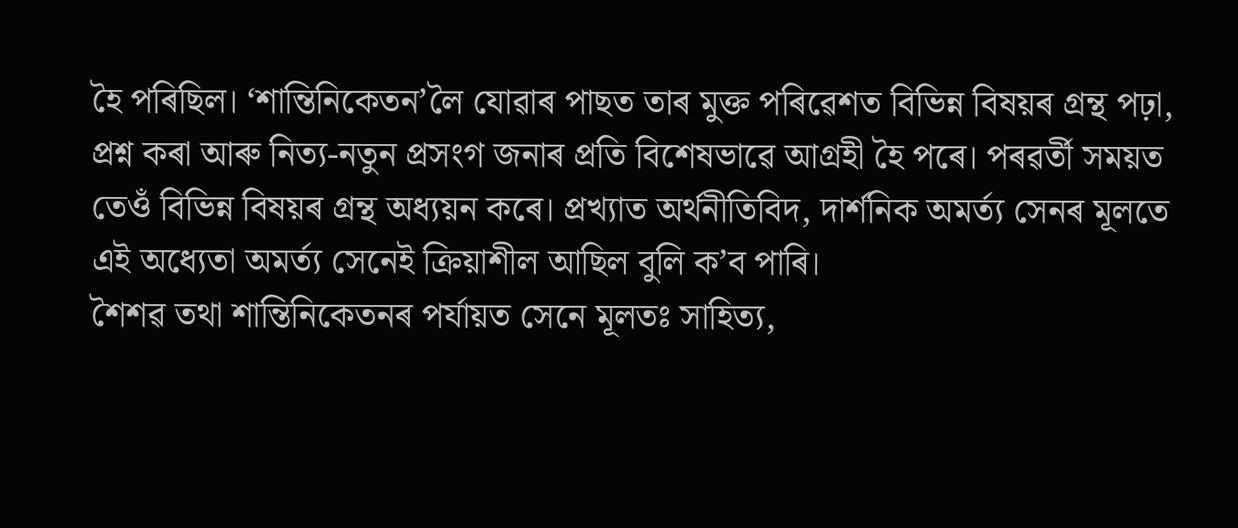হৈ পৰিছিল। ‘শান্তিনিকেতন’লৈ যোৱাৰ পাছত তাৰ মুক্ত পৰিৱেশত বিভিন্ন বিষয়ৰ গ্ৰন্থ পঢ়া, প্ৰশ্ন কৰা আৰু নিত্য-নতুন প্ৰসংগ জনাৰ প্ৰতি বিশেষভাৱে আগ্ৰহী হৈ পৰে। পৰৱৰ্তী সময়ত তেওঁ বিভিন্ন বিষয়ৰ গ্ৰন্থ অধ্যয়ন কৰে। প্ৰখ্যাত অৰ্থনীতিবিদ, দাৰ্শনিক অমৰ্ত্য সেনৰ মূলতে এই অধ্যেতা অমৰ্ত্য সেনেই ক্ৰিয়াশীল আছিল বুলি ক’ব পাৰি।
শৈশৱ তথা শান্তিনিকেতনৰ পৰ্যায়ত সেনে মূলতঃ সাহিত্য,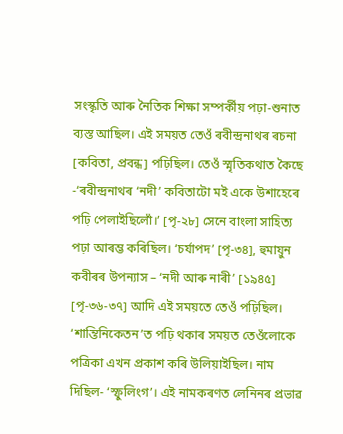সংস্কৃতি আৰু নৈতিক শিক্ষা সম্পৰ্কীয় পঢ়া-শুনাত ব্যস্ত আছিল। এই সময়ত তেওঁ ৰবীন্দ্ৰনাথৰ ৰচনা [কবিতা, প্ৰবন্ধ] পঢ়িছিল। তেওঁ স্মৃতিকথাত কৈছে -‘ৰবীন্দ্ৰনাথৰ ‘নদী’ কবিতাটো মই একে উশাহেৰে পঢ়ি পেলাইছিলোঁ।’ [পৃ-২৮] সেনে বাংলা সাহিত্য পঢ়া আৰম্ভ কৰিছিল। ‘চৰ্যাপদ’ [পৃ-৩৪], হুমায়ুন কবীৰৰ উপন্যাস – ‘নদী আৰু নাৰী’ [১৯৪৫] [পৃ-৩৬-৩৭] আদি এই সময়তে তেওঁ পঢ়িছিল। ‘শান্তিনিকেতন’ত পঢ়ি থকাৰ সময়ত তেওঁলোকে পত্ৰিকা এখন প্ৰকাশ কৰি উলিয়াইছিল। নাম দিছিল- ‘স্ফুলিংগ’। এই নামকৰণত লেনিনৰ প্ৰভাৱ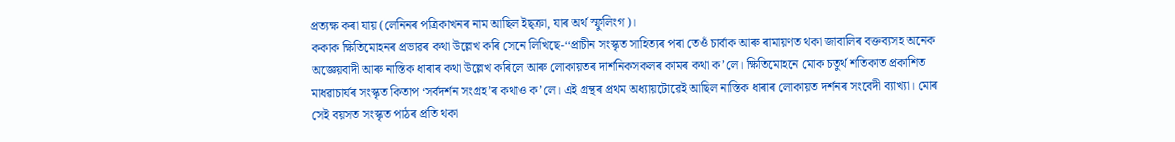প্ৰত্যক্ষ কৰা যায় (লেনিনৰ পত্ৰিকাখনৰ নাম আছিল ইছ্ক্ৰা, যাৰ অৰ্থ স্ফুলিংগ)।
ককাক ক্ষিতিমোহনৰ প্ৰভাৱৰ কথা উল্লেখ কৰি সেনে লিখিছে-‘‘প্ৰাচীন সংস্কৃত সাহিত্যৰ পৰা তেওঁ চাৰ্বাক আৰু ৰামায়ণত থকা জাবালিৰ বক্তব্যসহ অনেক অজ্ঞেয়বাদী আৰু নাস্তিক ধাৰাৰ কথা উল্লেখ কৰিলে আৰু লোকায়তৰ দাৰ্শনিকসকলৰ কামৰ কথা ক’লে। ক্ষিতিমোহনে মোক চতুৰ্থ শতিকাত প্ৰকাশিত মাধৱাচাৰ্যৰ সংস্কৃত কিতাপ ‘সৰ্বদৰ্শন সংগ্ৰহ’ৰ কথাও ক’লে। এই গ্ৰন্থৰ প্ৰথম অধ্যায়টোৱেই আছিল নাস্তিক ধাৰাৰ লোকায়ত দৰ্শনৰ সংবেদী ব্যাখ্যা। মোৰ সেই বয়সত সংস্কৃত পাঠৰ প্ৰতি থকা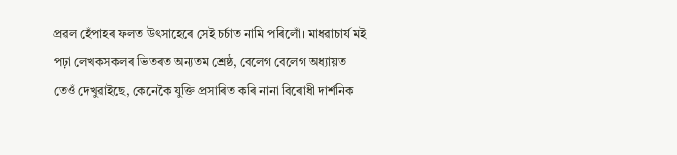প্ৰৱল হেঁপাহৰ ফলত উৎসাহেৰে সেই চৰ্চাত নামি পৰিলোঁ। মাধৱাচাৰ্য মই পঢ়া লেখকসকলৰ ভিতৰত অন্যতম শ্ৰেষ্ঠ, বেলেগ বেলেগ অধ্যায়ত তেওঁ দেখুৱাইছে, কেনেকৈ যুক্তি প্ৰসাৰিত কৰি নানা বিৰোধী দাৰ্শনিক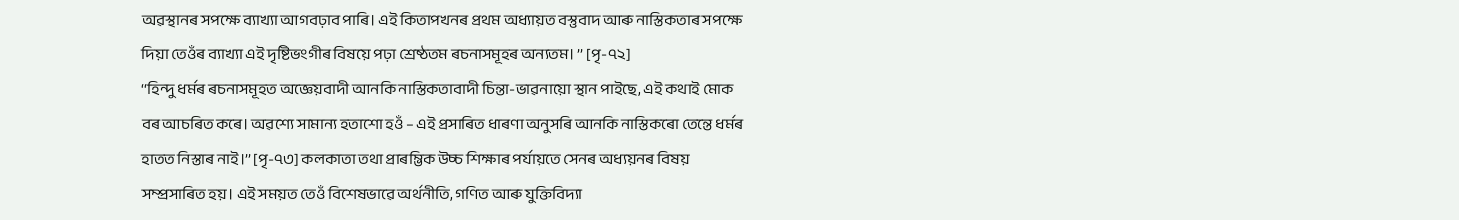অৱস্থানৰ সপক্ষে ব্যাখ্যা আগবঢ়াব পাৰি। এই কিতাপখনৰ প্ৰথম অধ্যায়ত বস্তুবাদ আৰু নাস্তিকতাৰ সপক্ষে দিয়া তেওঁৰ ব্যাখ্যা এই দৃষ্টিভংগীৰ বিষয়ে পঢ়া শ্ৰেষ্ঠতম ৰচনাসমূহৰ অন্যতম। ’’ [পৃ-৭২]
‘‘হিন্দু ধৰ্মৰ ৰচনাসমূহত অজ্ঞেয়বাদী আনকি নাস্তিকতাবাদী চিন্তা-ভাৱনায়ো স্থান পাইছে, এই কথাই মোক বৰ আচৰিত কৰে। অৱশ্যে সামান্য হতাশো হওঁ – এই প্ৰসাৰিত ধাৰণা অনুসৰি আনকি নাস্তিকৰো তেন্তে ধৰ্মৰ হাতত নিস্তাৰ নাই।’’ [পৃ-৭৩] কলকাতা তথা প্ৰাৰম্ভিক উচ্চ শিক্ষাৰ পৰ্যায়তে সেনৰ অধ্যয়নৰ বিষয় সম্প্ৰসাৰিত হয়। এই সময়ত তেওঁ বিশেষভাৱে অৰ্থনীতি, গণিত আৰু যুক্তিবিদ্যা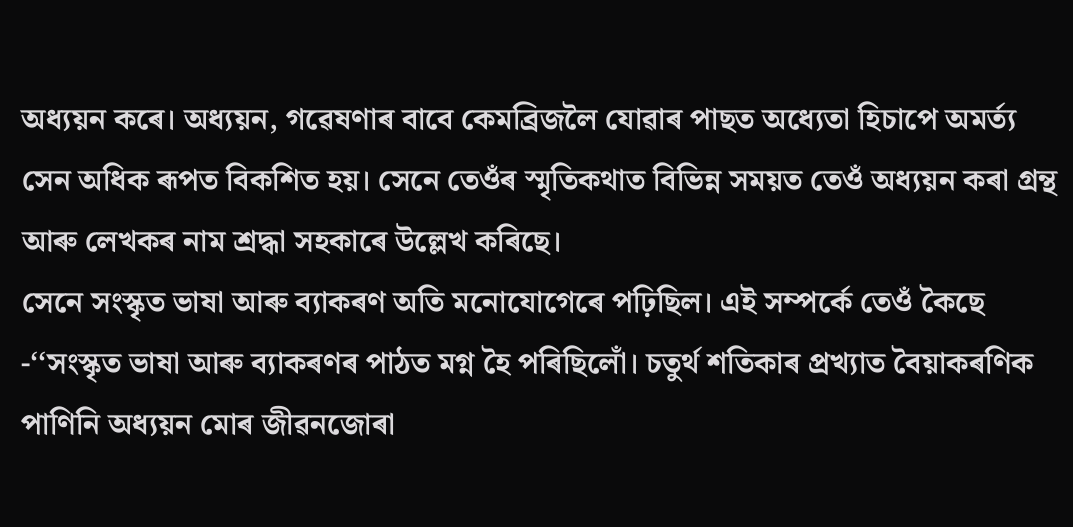অধ্যয়ন কৰে। অধ্যয়ন, গৱেষণাৰ বাবে কেমব্ৰিজলৈ যোৱাৰ পাছত অধ্যেতা হিচাপে অমৰ্ত্য সেন অধিক ৰূপত বিকশিত হয়। সেনে তেওঁৰ স্মৃতিকথাত বিভিন্ন সময়ত তেওঁ অধ্যয়ন কৰা গ্ৰন্থ আৰু লেখকৰ নাম শ্ৰদ্ধা সহকাৰে উল্লেখ কৰিছে।
সেনে সংস্কৃত ভাষা আৰু ব্যাকৰণ অতি মনোযোগেৰে পঢ়িছিল। এই সম্পৰ্কে তেওঁ কৈছে -‘‘সংস্কৃত ভাষা আৰু ব্যাকৰণৰ পাঠত মগ্ন হৈ পৰিছিলোঁ। চতুৰ্থ শতিকাৰ প্ৰখ্যাত বৈয়াকৰণিক পাণিনি অধ্যয়ন মোৰ জীৱনজোৰা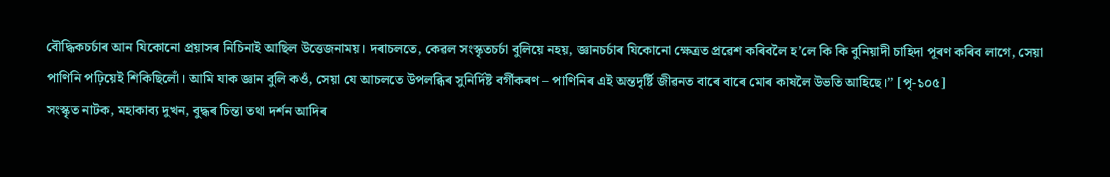বৌদ্ধিকচৰ্চাৰ আন যিকোনো প্ৰয়াসৰ নিচিনাই আছিল উত্তেজনাময়। দৰাচলতে, কেৱল সংস্কৃতচৰ্চা বুলিয়ে নহয়, জ্ঞানচৰ্চাৰ যিকোনো ক্ষেত্ৰত প্ৰৱেশ কৰিবলৈ হ’লে কি কি বুনিয়াদী চাহিদা পূৰণ কৰিব লাগে, সেয়া পাণিনি পঢ়িয়েই শিকিছিলোঁ। আমি যাক জ্ঞান বুলি কওঁ, সেয়া যে আচলতে উপলব্ধিৰ সুনিৰ্দিষ্ট বৰ্গীকৰণ – পাণিনিৰ এই অন্তদৃৰ্ষ্টি জীৱনত বাৰে বাৰে মোৰ কাষলৈ উভতি আহিছে।’’ [পৃ-১০৫]
সংস্কৃত নাটক, মহাকাব্য দুখন, বুদ্ধৰ চিন্তা তথা দৰ্শন আদিৰ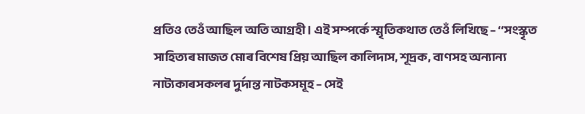প্ৰতিও তেওঁ আছিল অতি আগ্ৰহী। এই সম্পৰ্কে স্মৃতিকথাত তেওঁ লিখিছে – ‘‘সংস্কৃত সাহিত্যৰ মাজত মোৰ বিশেষ প্ৰিয় আছিল কালিদাস, শূদ্ৰক, বাণসহ অন্যান্য নাট্যকাৰসকলৰ দুৰ্দান্ত নাটকসমূহ – সেই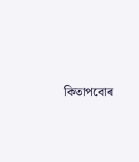কিতাপবোৰ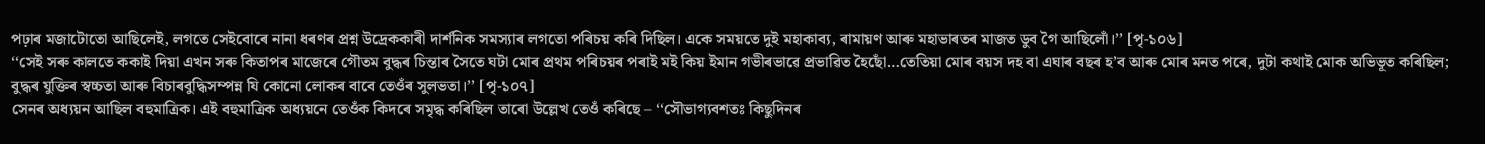পঢ়াৰ মজাটোতো আছিলেই, লগতে সেইবোৰে নানা ধৰণৰ প্ৰশ্ন উদ্ৰেককাৰী দাৰ্শনিক সমস্যাৰ লগতো পৰিচয় কৰি দিছিল। একে সময়তে দুই মহাকাব্য, ৰামায়ণ আৰু মহাভাৰতৰ মাজত ডুব গৈ আছিলোঁ।’’ [পৃ-১০৬]
‘‘সেই সৰু কালতে ককাই দিয়া এখন সৰু কিতাপৰ মাজেৰে গৌতম বুদ্ধৰ চিন্তাৰ সৈতে ঘটা মোৰ প্ৰথম পৰিচয়ৰ পৰাই মই কিয় ইমান গভীৰভাৱে প্ৰভাৱিত হৈছোঁ…তেতিয়া মোৰ বয়স দহ বা এঘাৰ বছৰ হ’ব আৰু মোৰ মনত পৰে, দুটা কথাই মোক অভিভূত কৰিছিল; বুদ্ধৰ যুক্তিৰ স্বচ্চতা আৰু বিচাৰবুদ্ধিসম্পন্ন যি কোনো লোকৰ বাবে তেওঁৰ সুলভতা।’’ [পৃ-১০৭]
সেনৰ অধ্যয়ন আছিল বহুমাত্ৰিক। এই বহুমাত্ৰিক অধ্যয়নে তেওঁক কিদৰে সমৃদ্ধ কৰিছিল তাৰো উল্লেখ তেওঁ কৰিছে – ‘‘সৌভাগ্যবশতঃ কিছুদিনৰ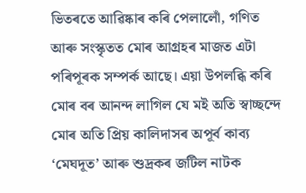ভিতৰতে আৱিষ্কাৰ কৰি পেলালোঁ, গণিত আৰু সংস্কৃতত মোৰ আগ্ৰহৰ মাজত এটা পৰিপূৰক সম্পৰ্ক আছে। এয়া উপলব্ধি কৰি মোৰ বৰ আনন্দ লাগিল যে মই অতি স্বাচ্ছন্দে মোৰ অতি প্ৰিয় কালিদাসৰ অপূৰ্ব কাব্য ‘মেঘদূত’ আৰু শুদ্ৰকৰ জটিল নাটক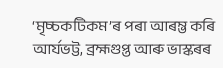‘মৃচ্চকটিকম’ৰ পৰা আৰম্ভ কৰি আৰ্যভট্ট, ব্ৰহ্মগুপ্ত আৰু ভাস্কৰৰ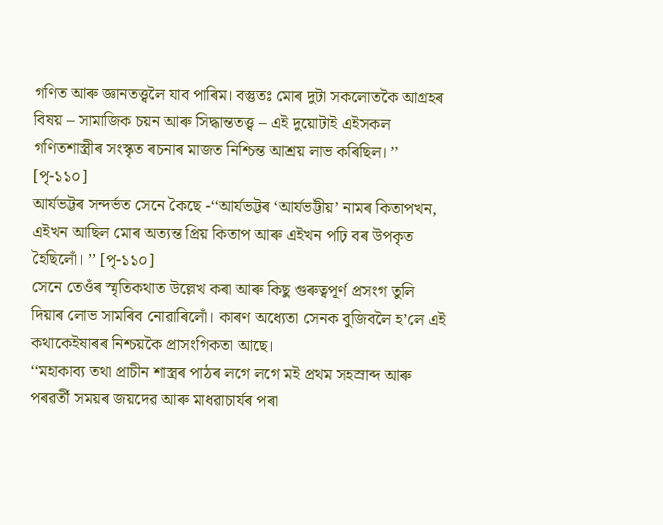গণিত আৰু জ্ঞানতত্ত্বলৈ যাব পাৰিম। বস্তুতঃ মোৰ দুটা সকলোতকৈ আগ্ৰহৰ বিষয় – সামাজিক চয়ন আৰু সিদ্ধান্ততত্ত্ব – এই দুয়োটাই এইসকল গণিতশাস্ত্ৰীৰ সংস্কৃত ৰচনাৰ মাজত নিশ্চিন্ত আশ্ৰয় লাভ কৰিছিল। ’’ [পৃ-১১০]
আৰ্যভট্টৰ সন্দৰ্ভত সেনে কৈছে -‘‘আৰ্যভট্টৰ ‘আৰ্যভট্টীয়’ নামৰ কিতাপখন, এইখন আছিল মোৰ অত্যন্ত প্ৰিয় কিতাপ আৰু এইখন পঢ়ি বৰ উপকৃত হৈছিলোঁ। ’’ [পৃ-১১০]
সেনে তেওঁৰ স্মৃতিকথাত উল্লেখ কৰা আৰু কিছু গুৰুত্বপূৰ্ণ প্ৰসংগ তুলি দিয়াৰ লোভ সামৰিব নোৱাৰিলোঁ। কাৰণ অধ্যেতা সেনক বুজিবলৈ হ’লে এই কথাকেইষাৰৰ নিশ্চয়কৈ প্ৰাসংগিকতা আছে।
‘‘মহাকাব্য তথা প্ৰাচীন শাস্ত্ৰৰ পাঠৰ লগে লগে মই প্ৰথম সহস্ৰাব্দ আৰু পৰৱৰ্তী সময়ৰ জয়দেৱ আৰু মাধৱাচাৰ্যৰ পৰা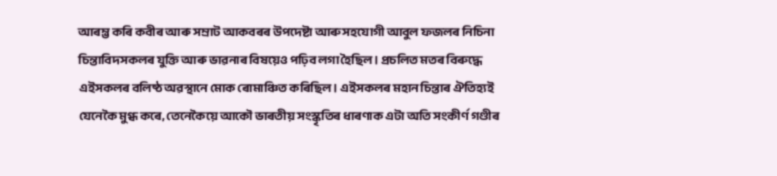আৰম্ভ কৰি কবীৰ আৰু সম্ৰাট আকবৰৰ উপদেষ্টা আৰু সহযোগী আবুল ফজলৰ নিচিনা চিন্তাবিদসকলৰ যুক্তি আৰু ভাৱনাৰ বিষয়েও পঢ়িব লগা হৈছিল। প্ৰচলিত মতৰ বিৰুদ্ধে এইসকলৰ বলিষ্ঠ অৱস্থানে মোক ৰোমাঞ্চিত কৰিছিল। এইসকলৰ মহান চিন্তাৰ ঐতিহ্যই যেনেকৈ মুগ্ধ কৰে, তেনেকৈয়ে আকৌ ভাৰতীয় সংস্কৃতিৰ ধাৰণাক এটা অতি সংকীৰ্ণ গণ্ডীৰ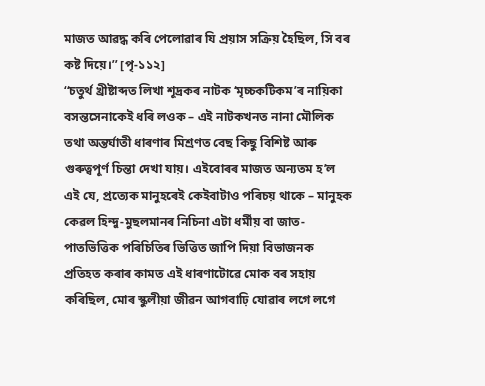মাজত আৱদ্ধ কৰি পেলোৱাৰ যি প্ৰয়াস সক্ৰিয় হৈছিল, সি বৰ কষ্ট দিয়ে।’’ [পৃ-১১২]
‘‘চতুৰ্থ খ্ৰীষ্টাব্দত লিখা শূদ্ৰকৰ নাটক ‘মৃচ্চকটিকম’ৰ নায়িকা বসন্তসেনাকেই ধৰি লওক – এই নাটকখনত নানা মৌলিক তথা অন্তৰ্ঘাতী ধাৰণাৰ মিশ্ৰণত বেছ কিছু বিশিষ্ট আৰু গুৰুত্বপূৰ্ণ চিন্তা দেখা যায়। এইবোৰৰ মাজত অন্যতম হ’ল এই যে, প্ৰত্যেক মানুহৰেই কেইবাটাও পৰিচয় থাকে – মানুহক কেৱল হিন্দু-মুছলমানৰ নিচিনা এটা ধৰ্মীয় বা জাত-পাতভিত্তিক পৰিচিতিৰ ভিত্তিত জাপি দিয়া বিভাজনক প্ৰতিহত কৰাৰ কামত এই ধাৰণাটোৱে মোক বৰ সহায় কৰিছিল, মোৰ স্কুলীয়া জীৱন আগবাঢ়ি যোৱাৰ লগে লগে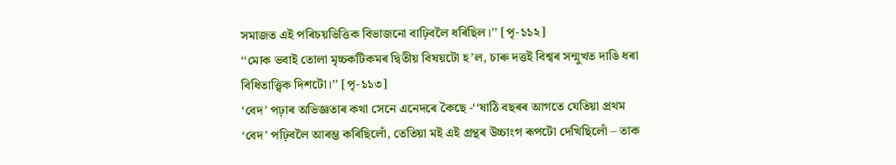সমাজত এই পৰিচয়ভিত্তিক বিভাজনো বাঢ়িবলৈ ধৰিছিল।’’ [পৃ-১১২]
‘‘মোক ভবাই তোলা মৃচ্চকটিকমৰ দ্বিতীয় বিষয়টো হ’ল, চাৰু দত্তই বিশ্বৰ সন্মুখত দাঙি ধৰা বিধিতাত্ত্বিক দিশটো।’’ [পৃ-১১৩]
‘বেদ’ পঢ়াৰ অভিজ্ঞতাৰ কথা সেনে এনেদৰে কৈছে -‘‘ষাঠি বছৰৰ আগতে যেতিয়া প্ৰথম ‘বেদ’ পঢ়িবলৈ আৰম্ভ কৰিছিলোঁ, তেতিয়া মই এই গ্ৰন্থৰ উচ্চাংগ ৰূপটো দেখিছিলোঁ – তাক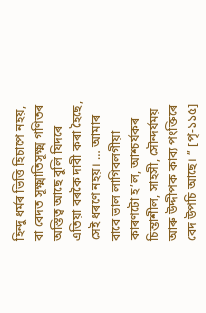হিন্দু ধৰ্মৰ ভিত্তি হিচাপে নহয়, বা বেদত সূক্ষ্মাতিসূক্ষ্ম গণিতৰ অস্তিত্ব আছে বুলি যিদৰে এতিয়া বৰকৈ দাবী কৰা হৈছে, সেই ধৰণে নহয়। … আমাৰ বাবে ভাল লাগিবলগীয়া কাৰণটো হ’ল, আশ্চৰ্যকৰ চিন্তাশীল, সাহসী, সৌন্দৰ্যময় আৰু উদ্দীপক কাব্য পংক্তিৰে বেদ উপচি আছে। ’’ [পৃ-১১৫]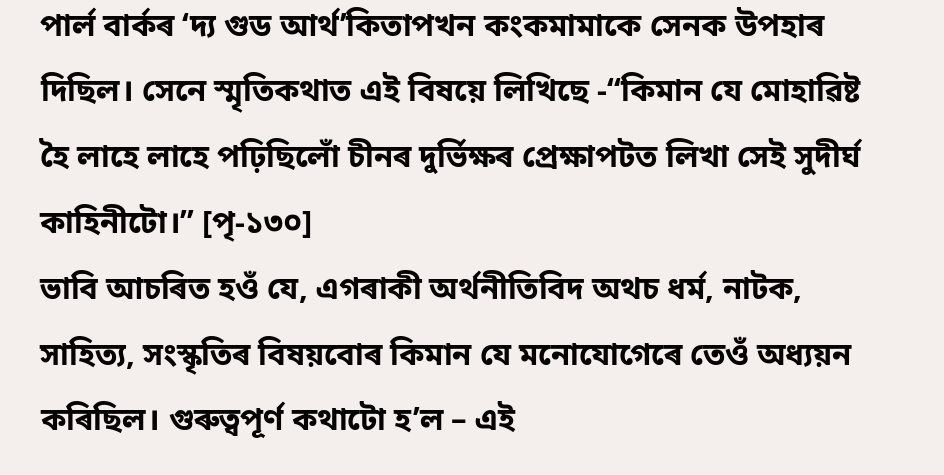পাৰ্ল বাৰ্কৰ ‘দ্য গুড আৰ্থ’কিতাপখন কংকমামাকে সেনক উপহাৰ দিছিল। সেনে স্মৃতিকথাত এই বিষয়ে লিখিছে -‘‘কিমান যে মোহাৱিষ্ট হৈ লাহে লাহে পঢ়িছিলোঁ চীনৰ দুৰ্ভিক্ষৰ প্ৰেক্ষাপটত লিখা সেই সুদীৰ্ঘ কাহিনীটো।’’ [পৃ-১৩০]
ভাবি আচৰিত হওঁ যে, এগৰাকী অৰ্থনীতিবিদ অথচ ধৰ্ম, নাটক, সাহিত্য, সংস্কৃতিৰ বিষয়বোৰ কিমান যে মনোযোগেৰে তেওঁ অধ্যয়ন কৰিছিল। গুৰুত্বপূৰ্ণ কথাটো হ’ল – এই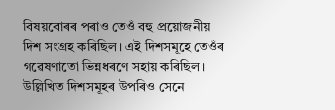বিষয়বোৰৰ পৰাও তেওঁ বহু প্ৰয়োজনীয় দিশ সংগ্ৰহ কৰিছিল। এই দিশসমূহে তেওঁৰ গৱেষণাতো ভিন্নধৰণে সহায় কৰিছিল।
উল্লিখিত দিশসমূহৰ উপৰিও সেনে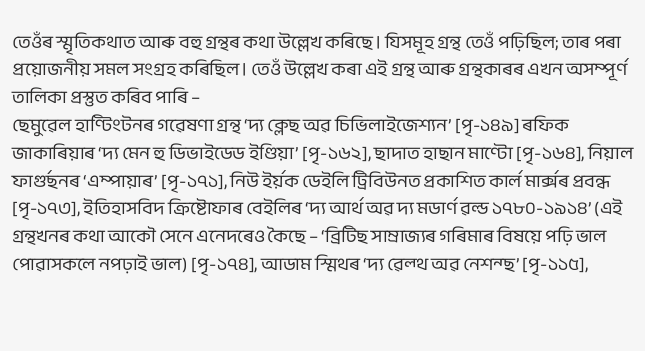তেওঁৰ স্মৃতিকথাত আৰু বহু গ্ৰন্থৰ কথা উল্লেখ কৰিছে। যিসমূহ গ্ৰন্থ তেওঁ পঢ়িছিল; তাৰ পৰা প্ৰয়োজনীয় সমল সংগ্ৰহ কৰিছিল। তেওঁ উল্লেখ কৰা এই গ্ৰন্থ আৰু গ্ৰন্থকাৰৰ এখন অসম্পূৰ্ণ তালিকা প্ৰস্তুত কৰিব পাৰি –
ছেমুৱেল হাণ্টিংটনৰ গৱেষণা গ্ৰন্থ ‘দ্য ক্লেছ অৱ চিভিলাইজেশ্যন’ [পৃ-১৪৯] ৰফিক জাকাৰিয়াৰ ‘দ্য মেন হু ডিভাইডেড ইণ্ডিয়া’ [পৃ-১৬২], ছাদাত হাছান মাণ্টো [পৃ-১৬৪], নিয়াল ফাগুৰ্ছনৰ ‘এম্পায়াৰ’ [পৃ-১৭১], নিউ ইৰ্য়ক ডেইলি ট্ৰিবিউনত প্ৰকাশিত কাৰ্ল মাৰ্ক্সৰ প্ৰবন্ধ [পৃ-১৭৩], ইতিহাসবিদ ক্ৰিষ্টোফাৰ বেইলিৰ ‘দ্য আৰ্থ অৱ দ্য মডাৰ্ণ ৱল্ড ১৭৮০-১৯১৪’ (এই গ্ৰন্থখনৰ কথা আকৌ সেনে এনেদৰেও কৈছে – ‘ব্ৰিটিছ সাম্ৰাজ্যৰ গৰিমাৰ বিষয়ে পঢ়ি ভাল পোৱাসকলে নপঢ়াই ভাল) [পৃ-১৭৪], আডাম স্মিথৰ ‘দ্য ৱেল্থ অৱ নেশন্ছ’ [পৃ-১১৫],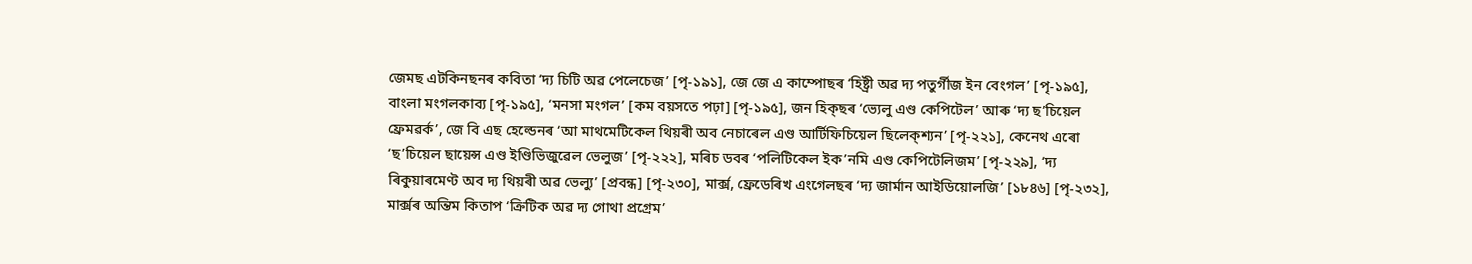জেমছ এটকিনছনৰ কবিতা ‘দ্য চিটি অৱ পেলেচেজ’ [পৃ-১৯১], জে জে এ কাম্পোছৰ ‘হিষ্ট্ৰী অৱ দ্য পতুৰ্গীজ ইন বেংগল’ [পৃ-১৯৫], বাংলা মংগলকাব্য [পৃ-১৯৫], ‘মনসা মংগল’ [কম বয়সতে পঢ়া] [পৃ-১৯৫], জন হিক্ছৰ ‘ভ্যেলু এণ্ড কেপিটেল’ আৰু ‘দ্য ছ’চিয়েল ফ্ৰেমৱৰ্ক’, জে বি এছ হেল্ডেনৰ ‘আ মাথমেটিকেল থিয়ৰী অব নেচাৰেল এণ্ড আৰ্টিফিচিয়েল ছিলেক্শ্যন’ [পৃ-২২১], কেনেথ এৰো ‘ছ’চিয়েল ছায়েন্স এণ্ড ইণ্ডিভিজুৱেল ভেলুজ’ [পৃ-২২২], মৰিচ ডবৰ ‘পলিটিকেল ইক’নমি এণ্ড কেপিটেলিজম’ [পৃ-২২৯], ‘দ্য ৰিকুয়াৰমেণ্ট অব দ্য থিয়ৰী অৱ ভেল্যু’ [প্ৰবন্ধ] [পৃ-২৩০], মাৰ্ক্স, ফ্ৰেডেৰিখ এংগেলছৰ ‘দ্য জাৰ্মান আইডিয়োলজি’ [১৮৪৬] [পৃ-২৩২], মাৰ্ক্সৰ অন্তিম কিতাপ ‘ক্ৰিটিক অৱ দ্য গোথা প্ৰগ্ৰেম’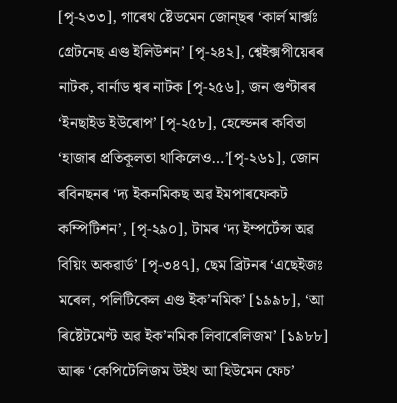[পৃ-২৩৩], গাৰেথ ষ্টেডমেন জোন্ছৰ ‘কাৰ্ল মাৰ্ক্সঃ গ্ৰেটনেছ এণ্ড ইলিউশন’ [পৃ-২৪২], শ্বেইক্সপীয়েৰৰ নাটক, বাৰ্নাড শ্বৰ নাটক [পৃ-২৫৬], জন গুণ্টাৰৰ ‘ইনছাইড ইউৰোপ’ [পৃ-২৫৮], হেল্ডেনৰ কবিতা ‘হাজাৰ প্ৰতিকূলতা থাকিলেও…’[পৃ-২৬১], জোন ৰবিনছনৰ ‘দ্য ইকনমিকছ অৱ ইমপাৰফেকট কম্পিটিশন’, [পৃ-২৯০], টামৰ ‘দ্য ইম্পৰ্টেন্স অৱ বিয়িং অকৱাৰ্ড’ [পৃ-৩৪৭], ছেম ব্ৰিটনৰ ‘এছেইজঃ মৰেল, পলিটিকেল এণ্ড ইক’নমিক’ [১৯৯৮], ‘আ ৰিষ্টেটমেণ্ট অৱ ইক’নমিক লিবাৰেলিজম’ [১৯৮৮] আৰু ‘কেপিটেলিজম উইথ আ হিউমেন ফেচ’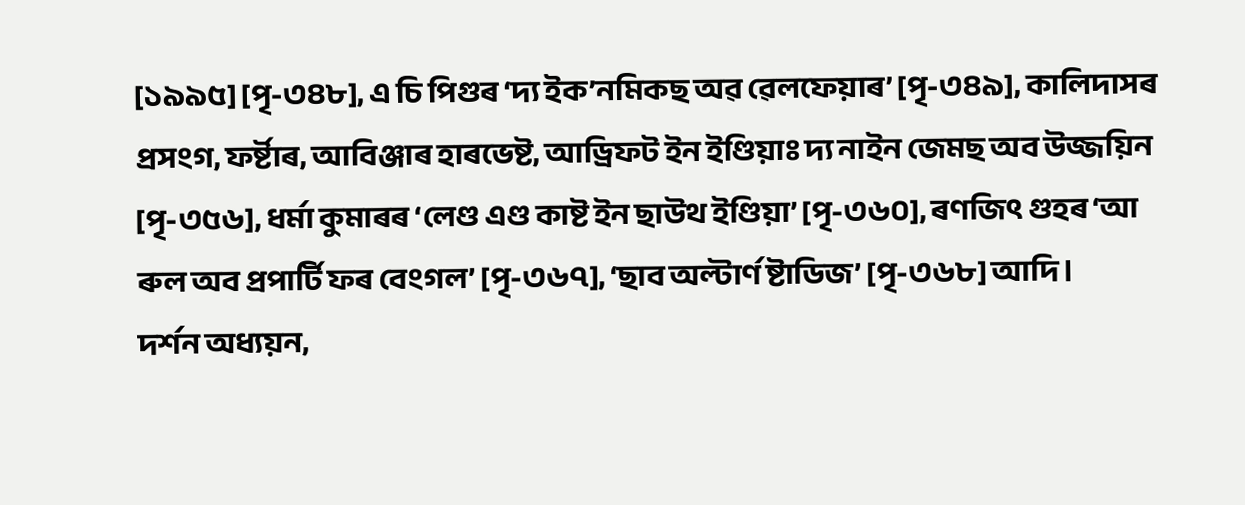[১৯৯৫] [পৃ-৩৪৮], এ চি পিগুৰ ‘দ্য ইক’নমিকছ অৱ ৱেলফেয়াৰ’ [পৃ-৩৪৯], কালিদাসৰ প্ৰসংগ, ফৰ্ষ্টাৰ, আবিঞ্জাৰ হাৰভেষ্ট, আড্ৰিফট ইন ইণ্ডিয়াঃ দ্য নাইন জেমছ অব উজ্জয়িন [পৃ-৩৫৬], ধৰ্মা কুমাৰৰ ‘লেণ্ড এণ্ড কাষ্ট ইন ছাউথ ইণ্ডিয়া’ [পৃ-৩৬০], ৰণজিৎ গুহৰ ‘আ ৰুল অব প্ৰপাৰ্টি ফৰ বেংগল’ [পৃ-৩৬৭], ‘ছাব অল্টাৰ্ণ ষ্টাডিজ’ [পৃ-৩৬৮] আদি।
দৰ্শন অধ্যয়ন,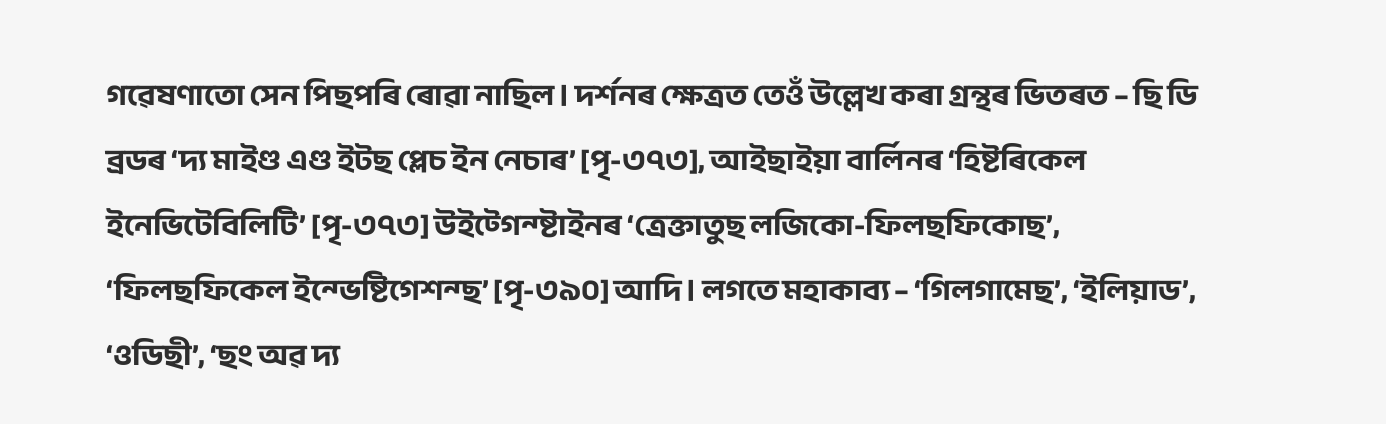গৱেষণাতো সেন পিছপৰি ৰোৱা নাছিল। দৰ্শনৰ ক্ষেত্ৰত তেওঁ উল্লেখ কৰা গ্ৰন্থৰ ভিতৰত – ছি ডি ব্ৰডৰ ‘দ্য মাইণ্ড এণ্ড ইটছ প্লেচ ইন নেচাৰ’ [পৃ-৩৭৩], আইছাইয়া বাৰ্লিনৰ ‘হিষ্টৰিকেল ইনেভিটেবিলিটি’ [পৃ-৩৭৩] উইট্গেন্ষ্টাইনৰ ‘ত্ৰেক্তাতুছ লজিকো-ফিলছফিকোছ’, ‘ফিলছফিকেল ইন্ভেষ্টিগেশন্ছ’ [পৃ-৩৯০] আদি। লগতে মহাকাব্য – ‘গিলগামেছ’, ‘ইলিয়াড’, ‘ওডিছী’, ‘ছং অৱ দ্য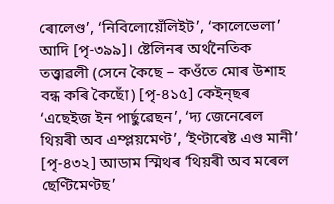ৰোলেণ্ড’, ‘নিবিলোয়েঁলিইট’, ‘কালেভেলা’ আদি [পৃ-৩৯৯]। ষ্টেলিনৰ অৰ্থনৈতিক তত্ত্বাৱলী (সেনে কৈছে – কওঁতে মোৰ উশাহ বন্ধ কৰি কৈছোঁ) [পৃ-৪১৫] কেইন্ছৰ ‘এছেইজ ইন পাৰ্ছুৱেছন’, ‘দ্য জেনেৰেল থিয়ৰী অব এম্প্লয়মেণ্ট’, ‘ইণ্টাৰেষ্ট এণ্ড মানী’ [পৃ-৪৩২] আডাম স্মিথৰ ‘থিয়ৰী অব মৰেল ছেণ্টিমেণ্টছ’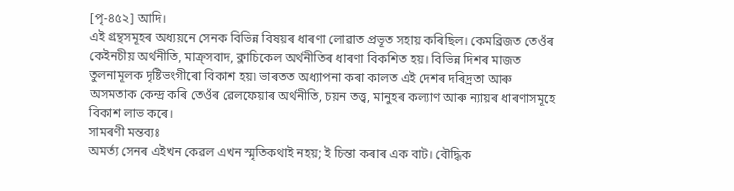[পৃ-৪৫২] আদি।
এই গ্ৰন্থসমূহৰ অধ্যয়নে সেনক বিভিন্ন বিষয়ৰ ধাৰণা লোৱাত প্ৰভূত সহায় কৰিছিল। কেমব্ৰিজত তেওঁৰ কেইনচীয় অৰ্থনীতি, মাক্ৰ্সবাদ, ক্লাচিকেল অৰ্থনীতিৰ ধাৰণা বিকশিত হয়। বিভিন্ন দিশৰ মাজত তুলনামূলক দৃষ্টিভংগীৰো বিকাশ হয়৷ ভাৰতত অধ্যাপনা কৰা কালত এই দেশৰ দৰিদ্ৰতা আৰু অসমতাক কেন্দ্ৰ কৰি তেওঁৰ ৱেলফেয়াৰ অৰ্থনীতি, চয়ন তত্ত্ব, মানুহৰ কল্যাণ আৰু ন্যায়ৰ ধাৰণাসমূহে বিকাশ লাভ কৰে।
সামৰণী মন্তব্যঃ
অমৰ্ত্য সেনৰ এইখন কেৱল এখন স্মৃতিকথাই নহয়; ই চিন্তা কৰাৰ এক বাট। বৌদ্ধিক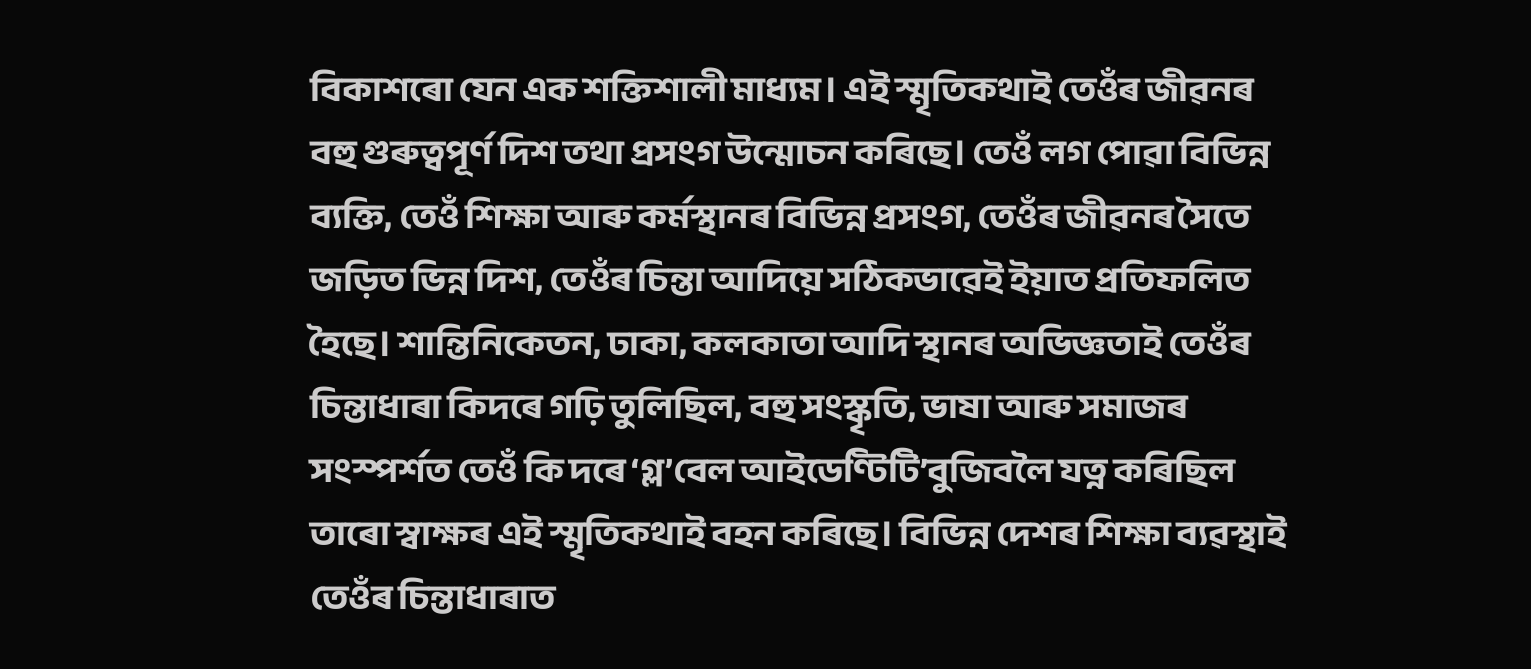বিকাশৰো যেন এক শক্তিশালী মাধ্যম। এই স্মৃতিকথাই তেওঁৰ জীৱনৰ বহু গুৰুত্বপূৰ্ণ দিশ তথা প্ৰসংগ উন্মোচন কৰিছে। তেওঁ লগ পোৱা বিভিন্ন ব্যক্তি, তেওঁ শিক্ষা আৰু কৰ্মস্থানৰ বিভিন্ন প্ৰসংগ, তেওঁৰ জীৱনৰ সৈতে জড়িত ভিন্ন দিশ, তেওঁৰ চিন্তা আদিয়ে সঠিকভাৱেই ইয়াত প্ৰতিফলিত হৈছে। শান্তিনিকেতন, ঢাকা, কলকাতা আদি স্থানৰ অভিজ্ঞতাই তেওঁৰ চিন্তাধাৰা কিদৰে গঢ়ি তুলিছিল, বহু সংস্কৃতি, ভাষা আৰু সমাজৰ সংস্পৰ্শত তেওঁ কি দৰে ‘গ্ল’বেল আইডেণ্টিটি’বুজিবলৈ যত্ন কৰিছিল তাৰো স্বাক্ষৰ এই স্মৃতিকথাই বহন কৰিছে। বিভিন্ন দেশৰ শিক্ষা ব্যৱস্থাই তেওঁৰ চিন্তাধাৰাত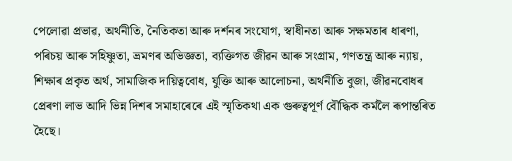পেলোৱা প্ৰভাৱ, অৰ্থনীতি, নৈতিকতা আৰু দৰ্শনৰ সংযোগ, স্বাধীনতা আৰু সক্ষমতাৰ ধাৰণা, পৰিচয় আৰু সহিষ্ণুতা, ভ্ৰমণৰ অভিজ্ঞতা, ব্যক্তিগত জীৱন আৰু সংগ্ৰাম, গণতন্ত্ৰ আৰু ন্যায়, শিক্ষাৰ প্ৰকৃত অৰ্থ, সামাজিক দায়িত্ববোধ, যুক্তি আৰু আলোচনা, অৰ্থনীতি বুজা, জীৱনবোধৰ প্ৰেৰণা লাভ আদি ভিন্ন দিশৰ সমাহাৰেৰে এই স্মৃতিকথা এক গুৰুত্বপূৰ্ণ বৌদ্ধিক কৰ্মলৈ ৰূপান্তৰিত হৈছে।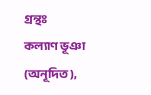গ্ৰন্থঃ
কল্যাণ ভূঞা (অনূদিত),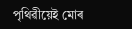পৃথিৱীয়েই মোৰ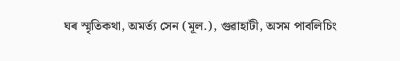ঘৰ স্মৃতিকথা, অমৰ্ত্য সেন (মূল.), গুৱাহাটী, অসম পাবলিচিং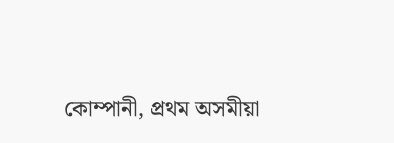কোম্পানী, প্ৰথম অসমীয়া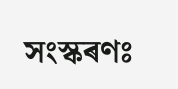সংস্কৰণঃ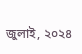জুলাই, ২০২৪